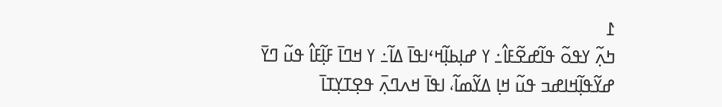߁
ߤߍ߲߬ ߌߟߋ߬ ߟߊ߬ߝߐ߬ߓߊ߮߸ ߌ ߝߊ߲ߕߊ߲߬ߞߵߊߟߊ߫ ߡߊ߬߸ ߌ ߞߣߊ߫ ߓߊ߲߬ߓߊ߮ ߟߎ߬ ߣߌ߫ ߝߌ߬ߟߊ߲߬ߞߊߝߏ ߟߎ߬ ߞߊ߲ ߡߌ߬ߘߊ߬، ߊߟߊ߫ ߞߍߣߍ߲߫ ߟߐ߲ߠߌ߲ߠߊ߫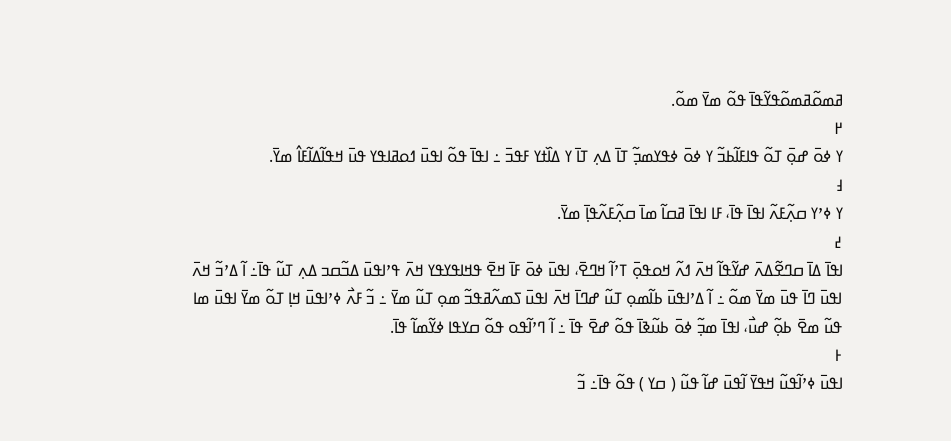ߥߘߋ߬ߥߘߋ߬ߟߌ߬ߟߊ߫ ߟߋ߬ ߘߌ߫ ߘߋ߬.
߂
ߌ ߦߋ߫ ߝߋ߲߫ ߠߋ߬ ߟߊߓߊ߬ߕߏ߬ ߌ ߦߋ߫ ߦߟߌߘߏ߲߬ ߠߊ߫ ߡߍ߲ ߠߊ߫ ߌ ߡߊ߰ߙߌ ߓߟߏ߫ ߸ ߊߟߊ߫ ߟߋ߬ ߊߟߎ߫ ߗߋߥߊߟߌ ߟߎ߫ ߞߟߊ߬ߡߊ߬ߓߊ߮ ߘߌ߫.
߃
ߌ ߦߴߌ ߛߍ߲߬ߓߍ߬ ߊߟߊ߫ ߟߊ߫، ߓߊ ߊߟߊ߫ ߥߛߊ߬ ߘߊ߫ ߛߍ߲߬ߓߍ߬ߟߊ߲߫ ߘߌ߫.
߄
ߊߟߊ߫ ߡߊ߫ ߛߣߐ߬ߡߍ߫ ߝߌ߬ߟߊ߬ ߞߍ߫ ߗߍ߬ ߞߋߟߋ߲߫ ߠߴߊ߬ ߞߣߐ߫، ߊߟߎ߫ ߦߋ߫ ߓߊ߫ ߞߐ߫ ߟߞߊߟߌߟߌ ߞߍ߫ ߟߴߊߟߎ߫ ߡߏ߬ߛߏ ߡߍ߲ ߠߎ߬ ߟߊ߫߸ ߊ߬ ߡߴߏ߬ ߞߍ߫ ߊߟߎ߫ ߣߊ߫ ߟߎ߫ ߘߌ߫ ߘߋ߬ ߸ ߊ߬ ߡߴߊߟߎ߫ ߕߊ߬ߘߋ߲ ߠߎ߬ ߝߣߊ߫ ߞߍ߫ ߊߟߎ߫ ߖߘߍ߬ߥߟߏ߬ ߘߋ߲ ߠߎ߬ ߘߌ߫ ߸ ߏ߬ ߓߍ߯ ߦߴߊߟߎ߫ ߞߊ߲ ߠߋ߬ ߘߌ߫ ߊߟߎ߫ ߘߊ ߟߎ߬ ߘߐ߫ ߕߋ߲߬ ߝߎ߯، ߊߟߊ߫ ߘߏ߲߬ ߦߋ߫ ߕߎ߬ߢߊ߫ ߟߋ߬ ߝߐ߫ ߟߊ߫ ߸ ߊ߬ ߣߴߊ߬ߟߋ ߟߋ߬ ߛߌߟߊ ߦߌ߬ߘߊ߬ ߟߊ߫.
߅
ߊߟߎ߫ ߦߴߊ߬ߟߎ߬ ߞߟߌ߫ ߊ߬ߟߎ߫ ߝߊ߬ ߟߎ߬ ( ߛߌ ) ߟߋ߬ ߟߊ߫߸ ߏ߬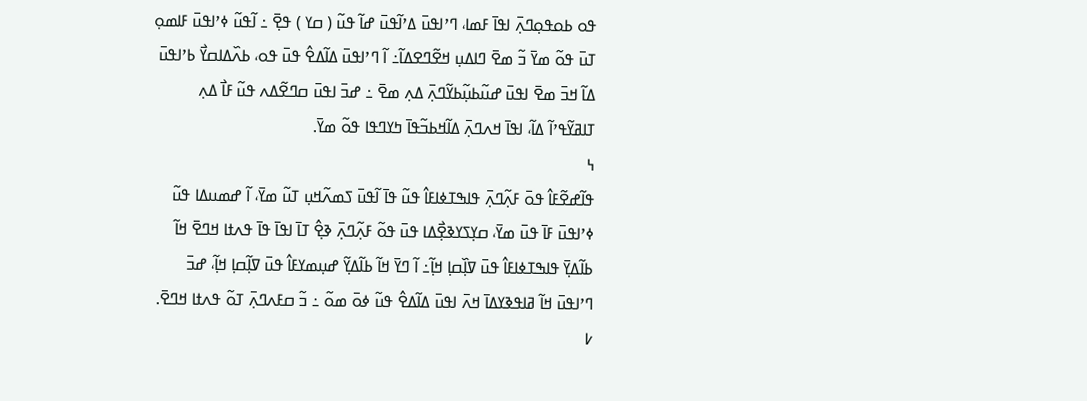ߟߋ ߕߋߟߋ߲ߣߍ߲߫ ߊߟߊ߫ ߓߘߊ، ߣߴߊߟߎ߫ ߡߴߊ߬ߟߎ߫ ߝߊ߬ ߟߎ߬ ( ߛߌ ) ߟߐ߲߫ ߸ ߊ߬ߟߎ߬ ߦߴߊߟߎ߫ ߓߊߘߋ߲ ߠߎ߫ ߟߋ߬ ߘߌ߫ ߏ߬ ߘߐ߫ ߣߊߡߎ߲ ߞߐ߬ߣߐߡߊ߬߸ ߊ߬ ߣߴߊߟߎ߫ ߡߊ߬ߡߐ߮ ߟߎ߫ ߟߋ، ߕߍ߰ߡߊߛߌ߯ ߕߴߊߟߎ߫ ߡߊ߬ ߞߏ߫ ߘߐ߫ ߊߟߎ߫ ߝߎ߬ߕߎ߲߬ߕߌ߬ߣߍ߲߫ ߡߍ߲ ߘߐ߫ ߸ ߝߏ߫ ߊߟߎ߫ ߛߣߐ߬ߡߍ ߟߎ߬ ߓߊ߯ ߡߍ߲ ߠߊߥߌ߬ߟߴߊ߬ ߡߊ߬، ߊߟߊ߫ ߞߍߣߍ߲߫ ߡߊ߬ߞߕߏ߬ߟߊ߫ ߤߌߣߟߊ ߟߋ߬ ߘߌ߫.
߆
ߟߊ߬ߝߐ߬ߓߊ߮ ߟߋ߫ ߓߍ߲߬ߣߍ߲߫ ߟߊߒߠߦߊߓߊ߮ ߟߎ߬ ߟߊ߫ ߊ߬ߟߎ߫ ߖߘߍ߬ߞߎ߲ ߠߎ߬ ߘߌ߫، ߊ߬ ߝߘߎߡߊ ߟߎ߬ ߦߴߊߟߎ߫ ߓߊ߫ ߟߎ߫ ߘߌ߫، ߛߌ߲ߖߌߢߐ߲߯ߡߊ ߟߎ߫ ߟߋ߬ ߓߍ߲߬ߣߍ߲߫ ߢߐ߲߮ ߠߊ߫ ߊߟߊ߫ ߟߊ߫ ߟߍߙߊ ߞߣߐ߫ ߞߊ߬ ߕߊ߬ߡߌ߲߫ ߟߊߒߠߦߊߓߊ߮ ߟߎ߫ ߜߊ߲߰ߛߊ߲ ߞߊ߲߬߸ ߊ߬ ߣߌ߫ ߞߊ߬ ߕߊ߬ߡߌ߲߬ ߝߎ߲ߘߌߓߊ߮ ߟߎ߫ ߜߊ߲߬ߛߊ߲ ߞߊ߲߬، ߝߏ߫ ߣߴߊߟߎ߫ ߞߊ߬ ߥߊߟߢߌߡߊ߫ ߞߍ߫ ߊߟߎ߫ ߡߊ߬ߡߐ߮ ߟߎ߬ ߦߋ߫ ߘߋ߬ ߸ ߏ߬ ߛߓߍߣߍ߲߫ ߠߋ߬ ߟߍߙߊ ߞߣߐ߫.
߇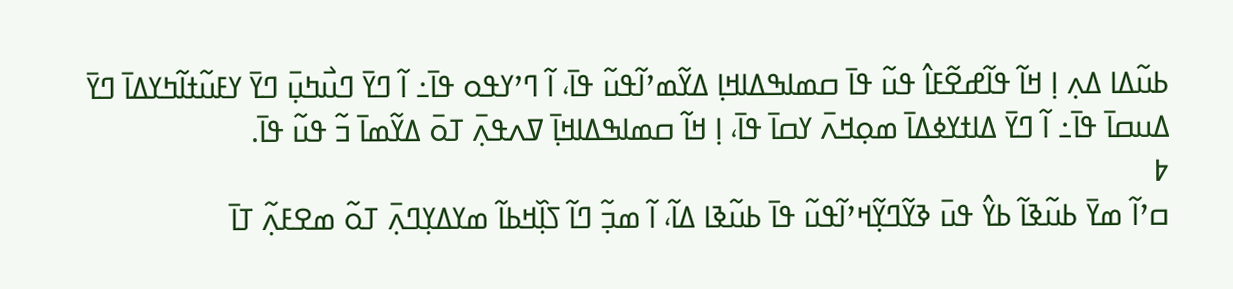ߕߎ߬ߡߊ ߡߍ߲ ߊ߲ ߞߊ߬ ߟߊ߬ߝߐ߬ߓߊ߮ ߟߎ߬ ߟߊ߫ ߛߘߊߒߡߊߞߊ߲ ߡߌ߬ߘߴߊ߬ߟߎ߬ ߟߊ߫، ߊ߬ ߣߴߌߟߋ ߟߊ߫߸ ߊ߬ ߣߌ߫ ߣߎ߯ߤߎ߲߫ ߣߌ߫ ߌߓߎ߬ߙߊ߬ߤߌߡߊ߫ ߣߌ߫ ߡߎߛߊ߫ ߟߊ߫߸ ߊ߬ ߣߌ߫ ߡߊߙߌߦߡߊ߫ ߘߋ߲ߞߍ߫ ߌߛߊ߫ ߟߊ߫، ߊ߲ ߞߊ߬ ߛߘߊߒߡߊߞߊ߲߫ ߜߍߟߍ߲߫ ߠߋ߫ ߡߌ߬ߘߊ߫ ߏ߬ ߟߎ߬ ߟߊ߫.
߈
ߛߴߊ߬ ߘߌ߫ ߕߎ߬ߢߊ߬ ߕߌ߮ ߟߎ߫ ߢߌ߬ߣߌ߲߬ߞߴߊ߬ߟߎ߬ ߟߊ߫ ߕߎ߬ߢߊ ߡߊ߬، ߊ߬ ߘߏ߲߬ ߣߊ߬ ߖߊ߲߰ߞߕߊ߬ ߘߌߡߌ߲ߣߍ߲߫ ߠߋ߬ ߘߐߓߍ߲߬ ߠߊ߫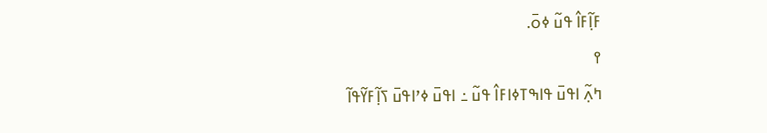ߓߊ߲߬ߓߊ߮ ߟߎ߬ ߦߋ߫.
߉
ߤߍ߲߬ ߊߟߎ߫ ߟߊߒߠߦߊߓߊ߮ ߟߎ߬ ߸ ߊߟߎ߫ ߦߴߊߟߎ߫ ߖߊ߲߬ߓߌ߬ߟߊ߬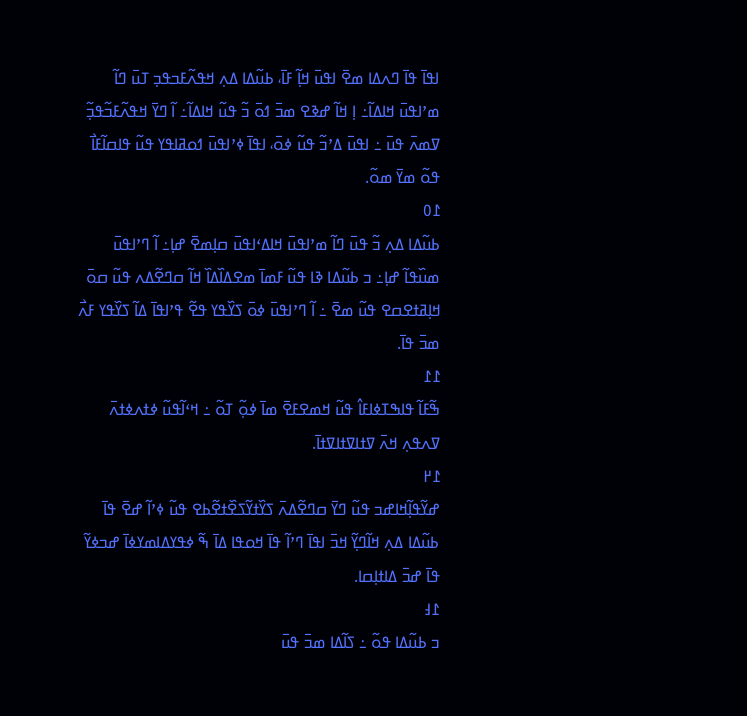ߊߟߊ߫ ߟߊ߫ ߣߍߡߊ ߘߐ߫ ߊߟߎ߫ ߞߊ߲߬ ߓߊ߫، ߕߎ߬ߡߊ ߡߍ߲ ߞߟߍ߬ߓߏߟߏ߲ ߠߎ߫ ߣߊ߬ ߘߴߊߟߎ߫ ߞߊߡߊ߬߸ ߊ߲ ߞߊ߬ ߝߢߐ ߘߏ߫ ߗߋ߫ ߏ߬ ߟߎ߬ ߞߊߡߊ߬߸ ߊ߬ ߣߌ߫ ߞߟߍ߬ߓߏ߬ߟߏ߲߬ ߜߘߍ߫ ߟߎ߫ ߸ ߊߟߎ߫ ߡߴߏ߬ ߟߎ߬ ߦߋ߫، ߊߟߊ߫ ߦߴߊߟߎ߫ ߗߋߥߊߟߌ ߟߎ߬ ߟߊߛߊ߬ߓߊ߯ ߟߋ߬ ߘߌ߫ ߘߋ߬.
߁߀
ߕߎ߬ߡߊ ߡߍ߲ ߏ߬ ߟߎ߫ ߣߊ߬ ߘߴߊߟߎ߫ ߞߊߡߵߊߟߎ߫ ߛߊ߲ߘߐ߫ ߝߊ߲߸ ߊ߬ ߣߴߊߟߎ߫ ߘߎ߰ߟߊ߬ ߝߊ߲߸ ߏ ߕߎ߬ߡߊ ߢߊ ߟߎ߬ ߓߘߊ߫ ߘߐߡߊ߰ߡߊ߰ ߞߊ߬ ߛߣߐ߬ߡߍ ߟߎ߬ ߛߋ߫ ߞߊ߲ߥߙߐߛߐ ߟߎ߬ ߘߐ߫ ߸ ߊ߬ ߣߴߊߟߎ߫ ߦߋ߫ ߖߌ߰ߟߌ ߟߐ߬ ߟߴߊߟߊ߫ ߡߊ߬ ߖߌ߰ߟߌ ߓߍ߯ ߘߏ߫ ߟߊ߫.
߁߁
ߒ߬ߓߊ߬ ߟߊߒߠߦߊߓߊ߮ ߟߎ߬ ߞߘߐߓߐ߫ ߘߊ߫ ߦߋ߲߬ ߠߋ߬ ߸ ߞߵߊ߬ߟߎ߬ ߦߙߍߦߙߍ߫ ߜߍߟߍ߲ ߞߍ߫ ߜߙߊߜߙߊߜߙߊ߫.
߁߂
ߝߌ߬ߟߊ߲߬ߞߊߝߏ ߟߎ߬ ߣߌ߫ ߛߣߐ߬ߡߍ߫ ߖߌ߰ߙߌ߬ߖߐ߰ߙߐ߬ߕߐ ߟߎ߬ ߦߴߊ߬ ߝߐ߫ ߟߊ߫ ߕߎ߬ߡߊ ߡߍ߲ ߞߊ߬ߣߌ߲߬ ߞߏ߫ ߊߟߊ߫ ߣߴߊ߬ ߟߊ߫ ߞߋߟߊ ߡߊ߫ ߒ߬ ߦߟߌߡߊߘߌߦߊ߫ ߝߏߦߌ߬ ߟߊ߫ ߝߏ߫ ߡߊߙߊ߲ߛߊ.
߁߃
ߏ ߕߎ߬ߡߊ ߟߋ߬ ߸ ߖߊ߬ߡߊ ߘߏ߫ ߟߎ߫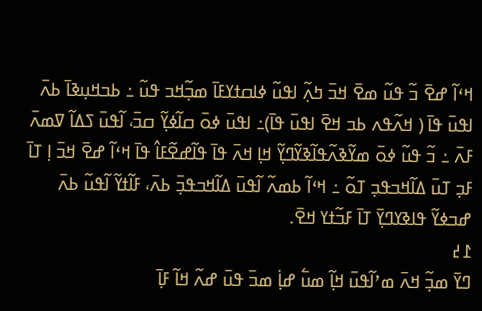ߞߵߊ߬ ߝߐ߫ ߏ߬ ߟߎ߬ ߘߐ߫ ߞߏ߫ ߤߍ߲߬ ߊߟߎ߬ ߦߊߛߙߌߓߊ߫ ߘߏ߲߬ߞߏ ߟߎ߬ ߸ ߕߏߞߎ߲ߢߊ߫ ߕߍ߫ ߊߟߎ߫ ߟߊ߫ ( ߞߍ߬ߟߍ ߕߏ ߞߐ߫ ߊߟߎ߫ ߟߊ߫)߸ ߊߟߎ߫ ߦߋ߫ ߛߊ߬ߦߌ߲߬ ߛߏ߫، ߊ߬ߟߎ߫ ߖߡߊ߬ ߜߘߍ߫ ߓߍ߫ ߸ ߏ߬ ߟߎ߬ ߦߋ߫ ߘߌ߬ߢߍ߬ߟߊ߬ߢߌ߬ߣߌ߲߬ ߞߊ߲ ߞߍ߫ ߟߊ߫ ߟߊ߬ߝߐ߬ߓߊ߮ ߟߊ߫ ߞߵߊ߬ ߝߐ߫ ߞߏ߫ ߊ߲ ߠߊ߫ ߓߏ߲ ߠߎ߫ ߡߊ߬ߞߏߟߏ߲ ߠߋ߬ ߸ ߞߵߊ߬ ߕߘߍ߬ ߊ߬ߟߎ߫ ߡߊ߬ߞߏߟߏ߲߫ ߕߍ߫، ߓߊ߬ߙߌ߬ ߊ߬ߟߎ߬ ߕߍ߫ ߝߏߦߌ߬ ߟߊߢߌߣߌ߲߫ ߠߊ߫ ߓߏ߬ߙߌ ߞߐ߫.
߁߄
ߣߌ߫ ߘߏ߲߬ ߞߍ߫ ߘߴߊ߬ߟߎ߫ ߞߊ߲߬ ߘߎ߱ ߝߊ߲߭ ߘߏ߫ ߟߎ߫ ߝߍ߬ ߞߊ߬ ߓߊ߲߫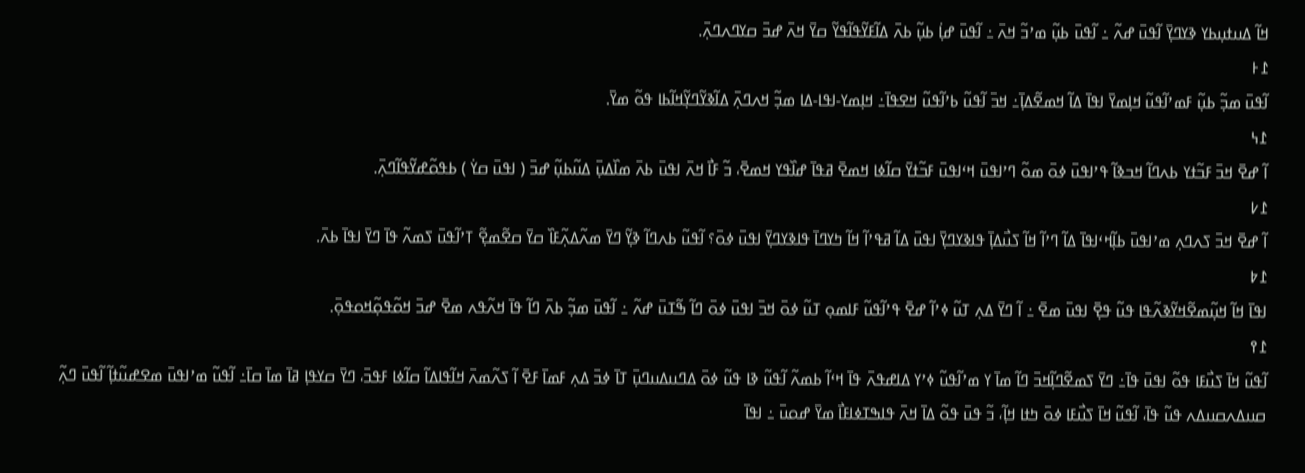ߞߊ߬ ߡߎߙߎ߲ߕߌ ߢߌߣߌ߲߫ ߊ߬ߟߎ߫ ߝߍ߬ ߸ ߊ߬ߟߎ߫ ߕߎ߲߬ ߘߴߏ߬ ߞߍ߫ ߸ ߊ߬ߟߎ߫ ߝߊ߲߭ ߕߎ߲߬ ߕߍ߫ ߡߊ߬ߓߌ߬ߟߊ߬ߟߌ߬ ߛߌ߫ ߞߍ߫ ߝߏ߫ ߛߌߣߍߣߍ߲߫.
߁߅
ߊ߬ߟߎ߫ ߘߏ߲߬ ߕߎ߲߬ ߓߘߴߊ߬ߟߎ߬ ߞߊ߲ߘߌ߫ ߊߟߊ߫ ߡߊ߬ ߞߘߐ߬ߡߊ߲߫߸ ߞߏ߫ ߊ߬ߟߎ߬ ߕߴߊ߬ߟߎ߬ ߞߐߟߊ߫߸ ߞߊ߲ߘߌ-ߊߟߊ-ߡߊ ߘߏ߲߬ ߞߍߣߍ߲߫ ߡߊ߬ߢߌ߬ߣߌ߲߬ߞߊ߬ߕߊ ߟߋ߬ ߘߌ߫.
߁߆
ߊ߬ ߝߐ߫ ߞߏ߫ ߓߏ߬ߙߌ ߕߍߣߊ߬ ߞߏߢߊ߬ ߟߴߊߟߎ߫ ߦߋ߫ ߘߋ߬ ߣߴߊߟߎ߫ ߞߵߊߟߎ߫ ߓߏ߬ߙߌ߫ ߛߊ߬ߦߊ ߞߘߐ߫ ߥߟߊ߫ ߝߊ߰ߟߌ ߞߘߐ߫، ߏ߬ ߓߊ߯ ߞߍ߫ ߊߟߎ߫ ߕߍ߫ ߘߊ߰ߡߎ߲߫ ߡߎ߬ߕߎ߲߬ ߝߏ߫ ( ߊߟߎ߫ ߛߌ߭ ) ߕߟߋ߬ߝߌ߬ߟߊ߬ߣߍ߲߫.
߁߇
ߊ߬ ߝߐ߫ ߞߏ߫ ߖߍߣߍ߲ ߘߴߊߟߎ߫ ߕߊ߲߬ߞߵߊߟߊ߫ ߡߊ߬ ߣߴߊ߬ ߞߊ߬ ߖߎ߯ߡߊ߲߫ ߟߊߢߌߣߌ߲߫ ߊߟߎ߫ ߡߊ߬ ߥߟߴߊ߬ ߞߊ߬ ߤߌߣߊ߫ ߟߊߢߌߣߌ߲߫ ߊߟߎ߫ ߦߋ߫؟ ߊ߬ߟߎ߬ ߕߍߣߊ߬ ߢߌ߲߬ ߣߌ߫ ߘߍ߬ߡߍ߲߬ߓߊ߰ ߛߌ߫ ߛߐ߬ߘߐ߲߬ ߠߴߊ߬ߟߎ߫ ߖߘߍ߬ ߟߊ߫ ߣߌ߫ ߊߟߊ߫ ߕߍ߫.
߁߈
ߊߟߊ߫ ߞߊ߬ ߞߎ߲߬ߘߐ߬ߞߌ߬ߢߍ߬ߟߊ ߟߎ߬ ߟߐ߲߫ ߊߟߎ߫ ߘߐ߫ ߸ ߊ߬ ߣߌ߫ ߡߍ߲ ߠߎ߬ ߦߴߊ߬ ߝߐ߫ ߟߴߊ߬ߟߎ߬ ߓߊߘߋ߲ ߠߎ߬ ߦߋ߫ ߞߏ߫ ߊߟߎ߫ ߦߋ߫ ߣߊ߬ ߒ߬ߠߎ߫ ߝߍ߬ ߸ ߊ߬ߟߎ߫ ߘߏ߲߬ ߕߍ߫ ߣߊ߬ ߟߊ߫ ߞߍ߬ߟߍ ߘߐ߫ ߝߏ߫ ߞߋ߬ߟߋ߲߬ߞߋߟߋ߲߫.
߁߉
ߊ߬ߟߎ߬ ߞߊ߫ ߖߎ߯ߓߊ ߟߋ߬ ߊߟߎ߫ ߟߊ߫߸ ߣߌ߫ ߖߘߐ߬ߣߊ߲߬ߞߏ߫ ߣߊ߬ ߘߊ߫ ߌ ߘߴߊ߬ߟߎ߬ ߦߴߌ ߡߊߝߟߍ߫ ߟߊ߫ ߞߵߊ߬ ߕߘߍ߬ ߊ߬ߟߎ߬ ߢߊ ߟߎ߬ ߦߋ߫ ߡߣߎߡߎߣߎ߲߫ ߠߊ߫ ߦߏ߫ ߡߍ߲ ߓߘߊ߫ ߓߐ߫ ߊ߬ ߖߍ߬ߘߍ߫ ߞߊ߬ߟߊߡߊ߬ ߛߊ߬ߦߊ ߓߟߏ߫، ߣߌ߫ ߛߌߟߊ߲ ߥߊ߫ ߘߊ߫ ߛߊ߫߸ ߊ߬ߟߎ߬ ߘߴߊߟߎ߫ ߘߐߝߎ߬ߙߊ߲߬ ߊ߬ߟߎ߫ ߣߍ߲߬ ߛߎߡߍߛߎߡߍ ߟߎ߬ ߟߊ߫، ߊ߬ߟߎ߬ ߞߊ߫ ߖߎ߯ߓߊ ߦߋ߫ ߤߙߊ ߞߊ߲߬، ߏ߬ ߟߎ߫ ߟߋ߬ ߡߊ߫ ߞߍ߫ ߟߊߒߠߦߊߓߊ߯ ߘߌ߫ ߝߋߎ߫ ߸ ߊߟߊ߫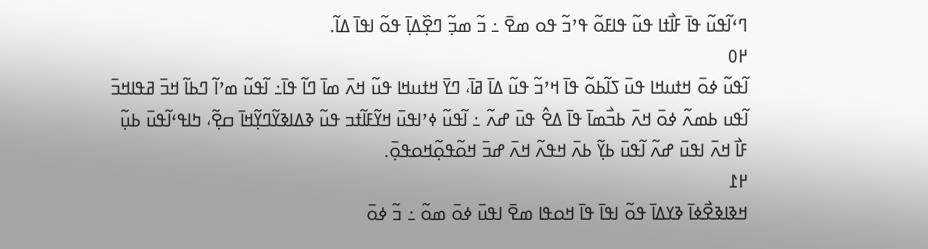ߣߵߊ߬ߟߎ߬ ߟߊ߫ ߓߊ߯ߙߊ ߟߎ߬ ߟߊߓߋ߬ ߟߴߏ߬ ߟߋ ߘߐ߫ ߸ ߏ߬ ߘߏ߲߬ ߣߐ߲߰ߡߊ߲߫ ߟߋ߬ ߊߟߊ߫ ߡߊ߬.
߂߀
ߊ߬ߟߎ߬ ߦߋ߫ ߞߙߎߞߊ ߟߎ߫ ߖߊ߬ߕߋ߬ ߟߊ߫ ߞߴߏ߬ ߟߎ߬ ߡߊ߫ ߥߊ߫، ߣߌ߫ ߞߙߎߞߊ ߟߎ߬ ߞߍ߫ ߘߊ߫ ߣߊ߬ ߟߊ߫߸ ߊ߬ߟߎ߬ ߘߴߊ߬ ߣߕߊ߬ ߞߏ߫ ߥߟߊߞߏ߫ ߊ߬ߟߎ ߕߘߍ߬ ߦߋ߫ ߞߍ߫ ߕߏ߯ߘߊ߫ ߟߊ߫ ߡߐ߮ ߟߎ߫ ߝߍ߬ ߸ ߊ߬ߟߎ߬ ߦߴߊߟߎ߫ ߞߌ߬ߓߊ߬ߙߏ ߟߎ߬ ߢߡߊߢߌ߬ߣߌ߲߬ߞߊ߫ ߛߐ߲߬، ߤߊߟߵߊ߬ߟߎ߫ ߕߎ߲߬ ߓߊ߯ ߞߍ߫ ߊߟߎ߫ ߝߍ߬ ߊ߬ߟߎ߫ ߕߌ߲߬ ߕߍ߫ ߞߟߍ߬ ߞߍ߫ ߝߏ߫ ߞߋ߬ߟߋ߲߬ߞߋߟߋ߲߫.
߂߁
ߞߢߊߢߐ߯ߦߊ߫ ߢߌߡߊ߫ ߟߋ߬ ߊߟߊ߫ ߟߊ߫ ߞߋߟߊ ߘߐ߫ ߊߟߎ߫ ߦߋ߫ ߘߋ߬ ߸ ߏ߬ ߦߋ߫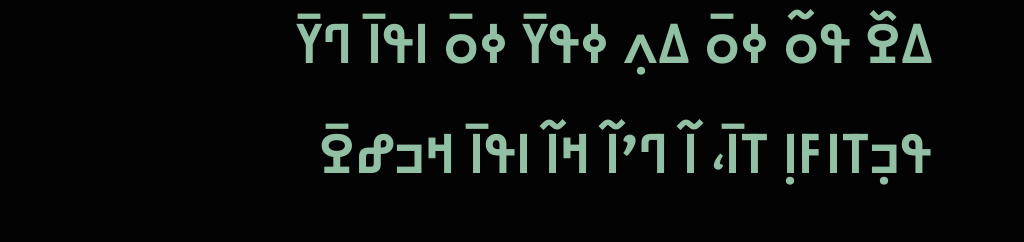ߡߐ߰ ߟߋ߬ ߦߋ߫ ߡߍ߲ ߦߟߌ߫ ߦߋ߫ ߊߟߊ߫ ߣߌ߫ ߟߏ߲ߠߊߓߊ߲ ߠߊ߫، ߊ߬ ߣߴߊ߬ ߞߊ߬ ߊߟߊ߫ ߞߏߝߐ߫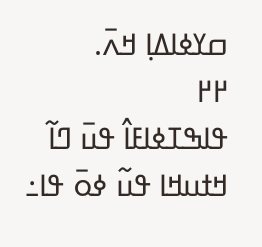ߛߌߦߊߡߊ߲ ߞߍ߫.
߂߂
ߟߊߒߠߦߊߓߊ߮ ߟߎ߫ ߣߊ߬ ߞߙߎߞߊ ߟߎ߬ ߦߋ߫ ߟߊ߸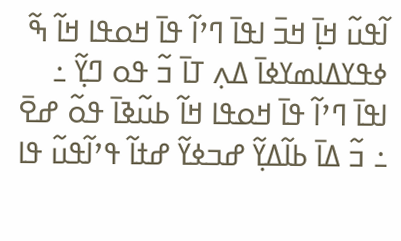ߊ߬ߟߎ߬ ߞߊ߲߫ ߞߏ߫ ߊߟߊ߫ ߣߴߊ߬ ߟߊ߫ ߞߋߟߊ ߞߊ߬ ߒ߬ ߦߟߌߡߊߘߌߦߊ߫ ߡߍ߲ ߠߊ߫ ߏ߬ ߟߋ ߣߌ߲߬ ߸ ߊߟߊ߫ ߣߴߊ߬ ߟߊ߫ ߞߋߟߊ ߞߊ߬ ߕߎ߬ߢߊ߫ ߟߋ߬ ߝߐ߫ ߸ ߏ߬ ߡߊ߫ ߕߊ߬ߡߌ߲߬ ߝߏߦߌ߬ ߝߙߊ߬ ߟߴߊ߬ߟߎ߬ ߟߊ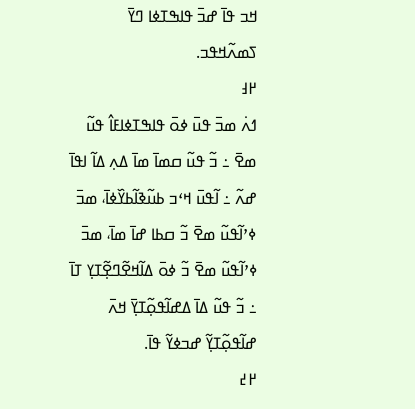ߞߏ ߟߊ߫ ߝߏ߫ ߟߊߒߠߦߊ ߣߌ߫ ߖߘߍ߬ߞߟߏ.
߂߃
ߗߍ߭ ߘߏ߫ ߟߎ߫ ߦߋ߫ ߟߊߒߠߦߊߓߊ߮ ߟߎ߬ ߘߐ߫ ߸ ߏ߬ ߟߎ߬ ߛߘߊ߫ ߘߊ߫ ߡߍ߲ ߡߊ߬ ߊߟߊ߫ ߝߍ߬ ߸ ߊ߬ߟߎ߫ ߞߵߏ ߕߎ߬ߢߊ߬ߕߌ߰ߦߊ߫، ߘߏ߫ ߦߴߊ߬ߟߎ߬ ߘߐ߫ ߏ߬ ߛߕߊ ߝߊ߫ ߘߊ߫، ߘߏ߫ ߦߴߊ߬ߟߎ߬ ߘߐ߫ ߏ߬ ߦߋ߫ ߡߊ߬ߞߐ߬ߣߐ߲߬ߠߌ߲ ߠߊ߫ ߸ ߏ߬ ߟߎ߬ ߡߊ߫ ߡߝߊ߬ߟߋ߲߬ߠߌ߲߫ ߞߍ߫ ߝߊ߬ߟߋ߲߬ߠߌ߲߬ ߝߏߦߌ߬ ߟߊ߫.
߂߄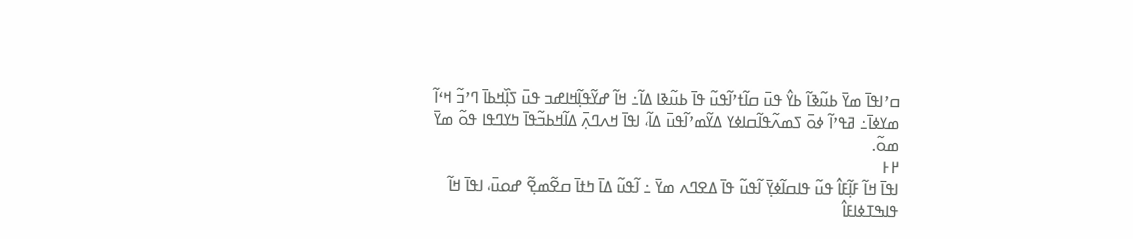ߛߴߊߟߊ߫ ߘߌ߫ ߕߎ߬ߢߊ߬ ߕߌ߮ ߟߎ߫ ߛߊ߬ߙߴߊ߬ߟߎ߬ ߟߊ߫ ߕߎ߬ߢߊ ߡߊ߬߸ ߞߊ߬ ߝߌ߬ߟߊ߲߬ߞߊߝߏ ߟߎ߫ ߖߊ߲߰ߞߕߊ߫ ߣߴߏ߬ ߞߵߊ߬ ߘߌߦߊ߫߸ ߥߟߴߊ߬ ߦߋ߫ ߖߘߍ߬ߟߊ߬ߛߊߦߌ ߡߌ߬ߘߴߊ߬ߟߎ߫ ߡߊ߬، ߊߟߊ߫ ߞߍߣߍ߲߫ ߡߊ߬ߞߕߏ߬ߟߊ߫ ߤߌߣߟߊ ߟߋ߬ ߘߌ߫ ߘߋ߬.
߂߅
ߊߟߊ߫ ߞߊ߬ ߓߊ߲߬ߓߊ߮ ߟߎ߬ ߟߊߛߊ߬ߦߌ߲߫ ߊ߬ߟߎ߬ ߟߊ߫ ߡߐߣߍ ߘߌ߫ ߸ ߊ߬ߟߎ߬ ߡߊ߫ ߤߙߊ߫ ߛߐ߬ߘߐ߲߬ ߝߋߎ߫، ߊߟߊ߫ ߞߊ߬ ߟߊߒߠߦߊߓߊ߮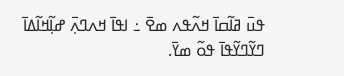ߟߎ߫ ߥߊ߬ߛߊ߫ ߞߍ߬ߟߍ ߘߐ߫ ߸ ߊߟߊ߫ ߞߍߣߍ߲߫ ߝߊ߲߬ߞߊ߬ߡߊ߫ ߣߌ߬ߣߌ߬ߟߊ߫ ߟߋ߬ ߘߌ߫.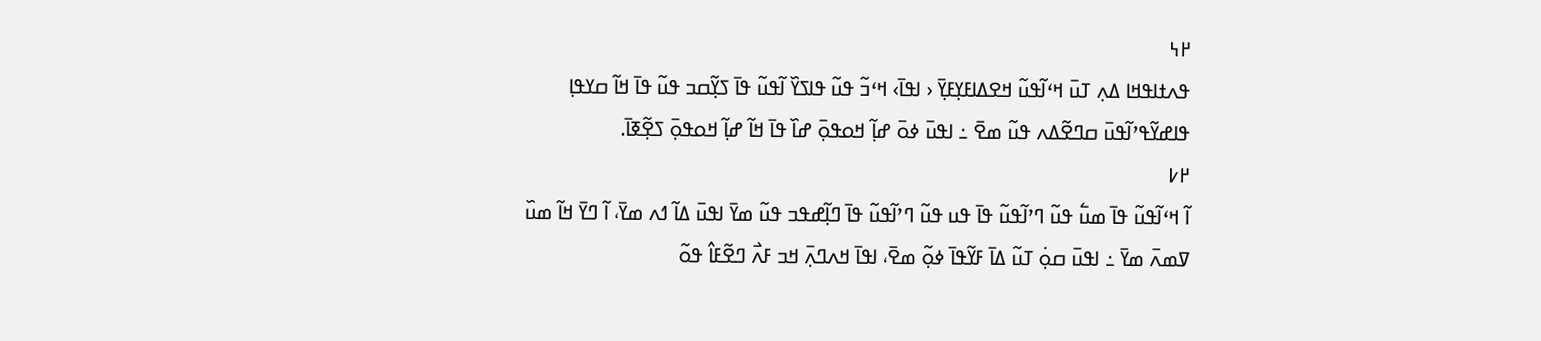߂߆
ߟߍߙߊߟߞߊ ߡߍ߲ ߠߎ߫ ߞߵߊ߬ߟߎ߬ ߞߐߡߊߓߌ߲ߓߌ߲߫ ‹ ߊߟߊ߫› ߞߵߏ߬ ߟߎ߬ ߟߊߖߌ߰ ߊ߬ߟߎ߬ ߟߊ߫ ߖߌ߲߬ߛߏ ߟߎ߬ ߟߊ߫ ߞߊ߬ ߛߌߟߊ߲ ߟߊߝߌ߬ߟߴߊ߬ߟߎ߫ ߛߣߐ߬ߡߍ ߟߎ߬ ߘߐ߫ ߸ ߊߟߎ߫ ߦߋ߫ ߝߊ߲߬ ߞߋߟߋ߲߫ ߝߊ߰ ߟߊ߫ ߞߊ߬ ߝߊ߲߬ ߞߋߟߋ߲߫ ߖߐ߲߬ߧߊ߫.
߂߇
ߊ߬ ߞߵߊ߬ߟߎ߬ ߟߊ߫ ߘߎ߱ ߟߎ߬ ߣߴߊ߬ߟߎ߬ ߟߊ߫ ߟߎ ߟߎ߬ ߣߴߊ߬ߟߎ߬ ߟߊ߫ ߣߊ߲߬ߝߟߏ ߟߎ߬ ߘߌ߫ ߊߟߎ߫ ߡߊ߬ ߗߍ ߘߌ߫، ߊ߬ ߣߌ߫ ߞߊ߬ ߘߎ߰ ߜߘߍ߫ ߘߌ߫ ߸ ߊߟߎ߫ ߛߋ߲߭ ߠߎ߬ ߡߊ߫ ߓߌ߬ߟߊ߫ ߦߋ߲߬ ߘߐ߫، ߊߟߊ߫ ߞߍߣߍ߲߫ ߞߏ ߓߍ߯ ߣߐ߬ߓߊ߮ ߟߋ߬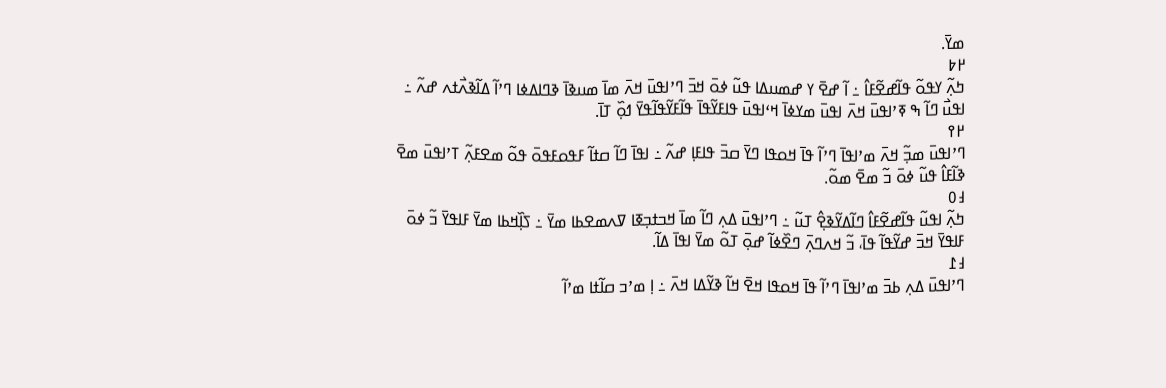ߘߌ߫.
߂߈
ߤߍ߲߬ ߌߟߋ߬ ߟߊ߬ߝߐ߬ߓߊ߮ ߸ ߊ߬ ߝߐ߫ ߌ ߝߘߎߡߊ ߟߎ߬ ߦߋ߫ ߞߏ߫ ߣߴߊߟߎ߫ ߞߍ߫ ߘߊ߫ ߘߎߢߊ߫ ߢߣߊߡߦߊ ߣߴߊ߬ ߡߊ߬ߢߍ߯ߙߍ ߝߍ߬ ߸ ߊߟߎ߯ ߣߊ߬ ߒ ߧߴߊߟߎ߫ ߞߍ߫ ߊߟߎ߫ ߘߌߦߊ߫ ߞߵߊߟߎ߫ ߟߊߓߌ߬ߟߊ߫ ߟߊ߬ߓߌ߬ߟߊ߬ߟߌ߫ ߗߋ߲߰ ߠߊ߫.
߂߉
ߣߴߊߟߎ߫ ߘߏ߲߬ ߞߍ߫ ߘߴߊߟߊ߫ ߣߴߊ߬ ߟߊ߫ ߞߋߟߊ ߣߌ߫ ߛߏ߫ ߟߊߓߊ߲ ߝߍ߬ ߸ ߊߟߊ߫ ߣߊ߬ ߛߙߊ߬ ߓߟߋߓߟߋ߫ ߟߋ߬ ߘߐߓߍ߲߬ ߠߴߊߟߎ߫ ߘߐ߫ ߢߊ߬ߓߊ߮ ߟߎ߬ ߦߋ߫ ߏ߬ ߘߐ߫ ߘߋ߬.
߃߀
ߤߍ߲߬ ߊߟߎ߬ ߟߊ߬ߝߐ߬ߓߊ߮ ߣߊ߬ߡߌ߬ߢߐ߲߮ ߠߎ߬ ߸ ߣߴߊߟߎ߫ ߡߍ߲ ߣߊ߬ ߘߊ߫ ߞߏߙߏ߲ߧߊ ߜߍߘߐߕߊ ߘߌ߫ ߸ ߖߊ߲߰ߞߕߊ ߘߌ߫ ߓߊߟߌ߫ ߏ߬ ߦߋ߫ ߓߊߟߌ߫ ߞߏ߫ ߝߌ߬ߟߊ߬ ߟߊ߫، ߏ߬ ߞߍߣߍ߲߫ ߣߐ߰ߦߊ߬ ߝߋ߲߫ ߠߋ߬ ߘߌ߫ ߊߟߊ߫ ߡߊ߬.
߃߁
ߣߴߊߟߎ߫ ߡߍ߲ ߕߏ߫ ߘߴߊߟߊ߫ ߣߴߊ߬ ߟߊ߫ ߞߋߟߊ ߞߐ߫ ߞߊ߬ ߢߌ߬ߡߊ ߞߍ߫ ߸ ߊ߲ ߘߴߏ ߛߊ߬ߙߊ ߘߴߊ߬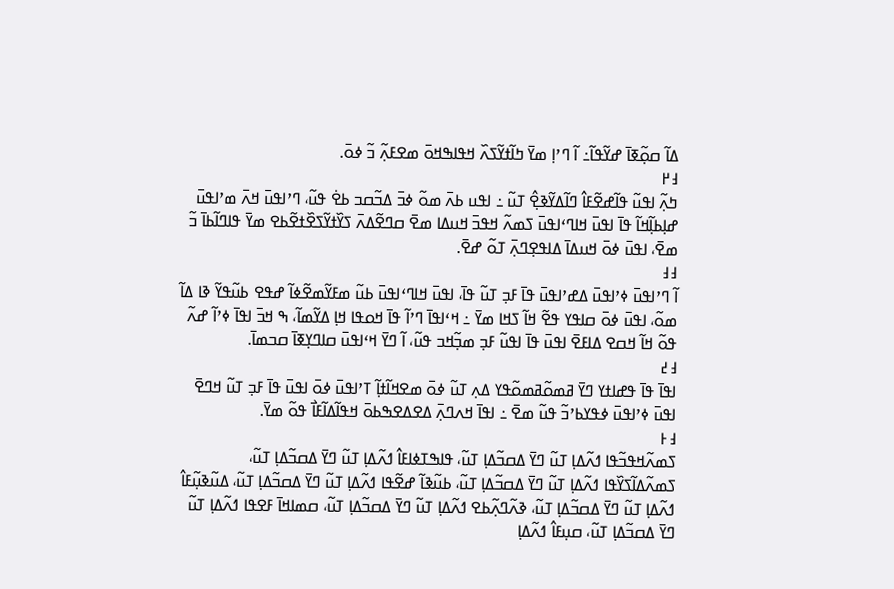ߡߊ߬ ߛߋ߲߬ߧߊ߫ ߝߌ߬ߟߊ߬߸ ߊ߬ ߣߴߊ߲ ߘߌ߫ ߤߊ߬ߙߌ߬ߖߍ߰ ߞߟߊߒߞߋ߫ ߘߐߓߍ߲߬ ߏ߬ ߦߋ߫.
߃߂
ߤߍ߲߬ ߊߟߎ߬ ߟߊ߬ߝߐ߬ߓߊ߮ ߣߊ߬ߡߌ߬ߢߐ߲߮ ߠߎ߬ ߸ ߊߟߎ ߕߍ߫ ߘߋ߬ ߦߏ߫ ߡߏ߬ߛߏ ߕߐ߭ ߟߎ߬، ߣߴߊߟߎ߫ ߞߍ߫ ߘߴߊߟߎ߫ ߝߊ߲ߕߊ߲߬ߞߊ߬ ߟߊ߫ ߊߟߎ߫ ߞߊߣߵߊߟߎ߫ ߖߘߍ߬ ߞߟߏ߫ ߞߎߡߊ ߘߐ߫ ߛߣߐ߬ߡߍ߫ ߖߌ߰ߙߌ߬ߖߐ߰ߙߐ߬ߕߐ ߘߌ߫ ߟߊߣߊ߬ߕߊ߫ ߏ߬ ߘߐ߫، ߊߟߎ߫ ߦߋ߫ ߞߎߡߊ߫ ߡߊߟߐ߲ߣߍ߲߫ ߠߋ߬ ߝߐ߫.
߃߃
ߊ߬ ߣߴߊߟߎ߫ ߦߴߊߟߎ߫ ߡߝߴߊߟߎ߫ ߟߊ߫ ߓߏ߲ ߠߎ߬ ߟߊ߫، ߊߟߎ߫ ߞߊߣߵߊߟߎ߫ ߕߎ߬ ߘߓߌ߬ߘߐ߬ߦߊ߬ ߝߟߐ ߕߎ߬ߟߌ߬ ߢߊ ߡߊ߬ ߘߋ߬، ߊߟߎ߫ ߦߋ߫ ߛߊߟߌ ߟߐ߬ ߞߊ߬ ߖߞߊ ߘߌ߫ ߸ ߞߵߊߟߊ߫ ߣߴߊ߬ ߟߊ߫ ߞߋߟߊ ߞߊ߲ ߡߌ߬ߘߊ߬، ߒ ߞߏ߫ ߊߟߊ߫ ߦߴߊ߬ ߝߍ߬ ߟߋ߬ ߞߊ߬ ߞߛߐ ߡߊߓߐ߫ ߊߟߎ߫ ߟߊ߫ ߊߟߎ߬ ߓߏ߲ ߘߏ߲߬ߞߏ ߟߎ߬، ߊ߬ ߣߌ߫ ߞߵߊߟߎ߫ ߛߊߣߌ߲ߧߊ߫ ߛߏߘߊ߫.
߃߄
ߊߟߊ߫ ߟߊ߫ ߟߝߊߙߌ ߣߌ߫ ߥߘߋ߬ߥߘߋ߬ߟߌ ߡߍ߲ ߠߎ߬ ߦߋ߫ ߘߐߞߊ߬ߙߊ߲߬ ߠߴߊߟߎ߫ ߦߋ߫ ߊߟߎ߫ ߟߊ߫ ߓߏ߲ ߠߎ߬ ߞߣߐ߫ ߊߟߎ߫ ߦߴߊߟߎ߫ ߦߟߌߕߴߏ߬ ߟߎ߬ ߘߐ߫ ߸ ߊߟߊ߫ ߞߍߣߍ߲߫ ߡߐߡߐߒߕߋ߫ ߞߟߊ߬ߡߊ߬ߓߊ߯ ߟߋ߬ ߘߌ߫.
߃߅
ߖߘߍ߬ߞߟߏ߬ߟߊ ߗߍ߬ߡߊ߲ ߠߎ߬ ߣߌ߫ ߡߛߏ߬ߡߊ߲ ߠߎ߬، ߟߊߒߠߦߊߓߊ߮ ߗߍ߬ߡߊ߲ ߠߎ߬ ߣߌ߫ ߡߛߏ߬ߡߊ߲ ߠߎ߬، ߖߘߍ߬ߡߊ߬ߖߌ߰ߟߊ ߗߍ߬ߡߊ߲ ߠߎ߬ ߣߌ߫ ߡߛߏ߬ߡߊ߲ ߠߎ߬، ߕߎ߬ߢߊ߬ ߝߐ߬ߟߊ ߗߍ߬ߡߊ߲ ߠߎ߬ ߣߌ߫ ߡߛߏ߬ߡߊ߲ ߠߎ߬، ߡߎ߬ߢߎ߲߬ߓߊ߮ ߗߍ߬ߡߊ߲ ߠߎ߬ ߣߌ߫ ߡߛߏ߬ߡߊ߲ ߠߎ߬، ߢߍ߬ߣߍ߲߬ߕߐ ߗߍ߬ߡߊ߲ ߠߎ߬ ߣߌ߫ ߡߛߏ߬ߡߊ߲ ߠߎ߬، ߛߘߊߞߊ߫ ߓߐߟߊ ߗߍ߬ߡߊ߲ ߠߎ߬ ߣߌ߫ ߡߛߏ߬ߡߊ߲ ߠߎ߬، ߛߎ߲ߓߊ߮ ߗߍ߬ߡߊ߲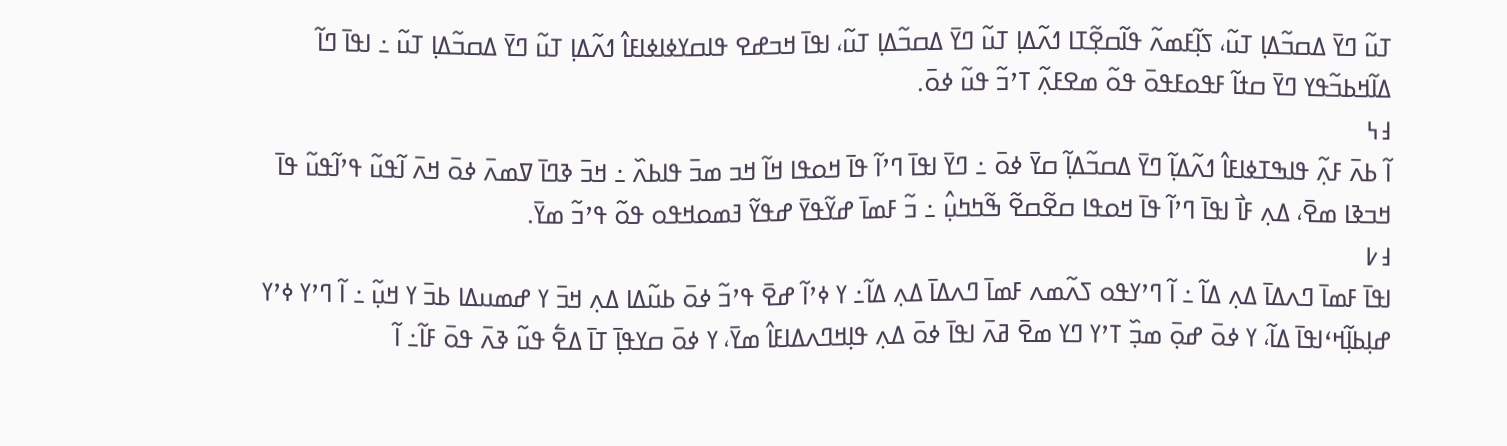ߠߎ߬ ߣߌ߫ ߡߛߏ߬ߡߊ߲ ߠߎ߬، ߖߊ߲߬ߓߘߍ߬ ߟߊ߬ߛߐ߲߬ߠߊ ߗߍ߬ߡߊ߲ ߠߎ߬ ߣߌ߫ ߡߛߏ߬ߡߊ߲ ߠߎ߬، ߊߟߊ߫ ߞߏߝߐ ߟߊߛߌߦߊߦߊߓߊ߮ ߗߍ߬ߡߊ߲ ߠߎ߬ ߣߌ߫ ߡߛߏ߬ߡߊ߲ ߠߎ߬ ߸ ߊߟߊ߫ ߣߊ߬ ߡߊ߬ߞߕߏ߬ߟߌ ߣߌ߫ ߛߙߊ߬ ߓߟߋߓߟߋ߫ ߟߋ߬ ߘߐߓߍ߲߬ ߠߴߏ߬ ߟߎ߬ ߦߋ߫.
߃߆
ߊ߬ ߕߍ߫ ߓߍ߲߬ ߟߊߒߠߦߊߓߊ߮ ߗߍ߬ߡߊ߲߬ ߣߌ߫ ߡߛߏ߬ߡߊ߲߬ ߛߌ߫ ߦߋ߫ ߸ ߣߌ߫ ߊߟߊ߫ ߣߴߊ߬ ߟߊ߫ ߞߋߟߊ ߞߊ߬ ߞߏ ߘߏ߫ ߟߊߕߍ߰ ߸ ߞߏ߫ ߢߣߊ߫ ߜߘߍ߫ ߦߋ߫ ߞߍ߫ ߊ߬ߟߎ߬ ߟߴߊ߬ߟߎ߬ ߟߊ߫ ߞߏߢߊ ߘߐ߫، ߡߍ߲ ߓߊ߯ ߊߟߊ߫ ߣߴߊ߬ ߟߊ߫ ߞߋߟߊ ߛߐ߬ߛߐ߬ ߒ߬ߤߤߎ߲߮ ߸ ߏ߬ ߓߘߊ߫ ߝߌ߬ߟߌ߫ ߝߟߌ߬ ߔߘߋߞߟߋ ߟߋ߬ ߟߴߏ߬ ߘߌ߫.
߃߇
ߊߟߊ߫ ߓߘߊ߫ ߣߍߡߊ߫ ߡߍ߲ ߡߊ߬ ߸ ߊ߬ ߣߴߌߟߋ ߖߍ߬ߘߍ ߓߘߊ߫ ߣߍߡߊ߫ ߡߍ߲ ߡߊ߬߸ ߌ ߦߴߊ߬ ߝߐ߫ ߟߴߏ߬ ߦߋ߫ ߕߎ߬ߡߊ ߡߍ߲ ߞߏ߫ ߌ ߝߘߎߡߊ ߕߏ߫ ߌ ߞߎ߲߬ ߸ ߊ߬ ߣߴߌ ߦߴߌ ߝߊ߲ߕߊ߲߬ߞߵߊߟߊ߫ ߡߊ߬، ߌ ߦߋ߫ ߝߋ߲߫ ߘߏ߲߰ ߠߴߌ ߣߌ ߘߐ߫ ߥߍ߫ ߊߟߊ߫ ߦߋ߫ ߡߍ߲ ߟߊ߲ߞߣߍߡߊߓߊ߮ ߘߌ߫، ߌ ߦߋ߫ ߛߌߟߊ߲߫ ߠߊ߫ ߡߐ߱ ߟߎ߬ ߢߍ߫ ߟߋ߫ ߓߊ߬߸ ߊ߬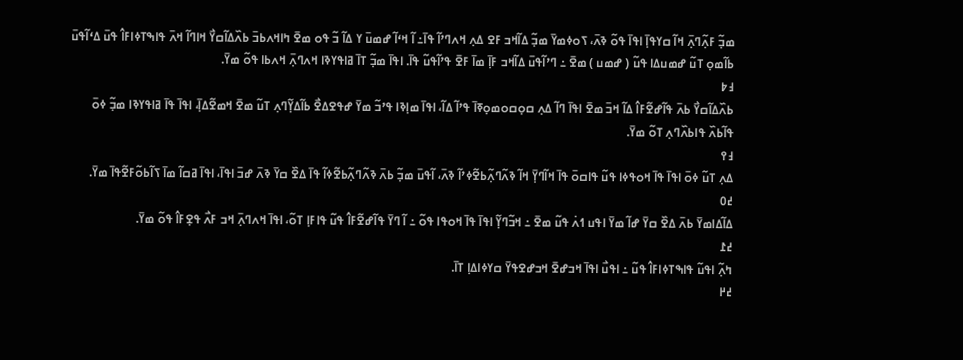ߘߏ߲߬ ߓߍ߲߬ߣߍ߲߫ ߞߊ߬ ߛߌߟߊ߲߫ ߊߟߊ߫ ߟߋ߬ ߢߍ߫، ߖߋߦߘߌ߫ ߘߏ߲߬ ߡߊ߬ߞߏ ߓߐ ߡߍ߲ ߞߍߣߴߊ߬ ߟߊ߫߸ ߊ߬ ߞߵߊ߬ ߝߘߎ߫ ߌ ߡߊ߬ ߏ߬ ߟߋ ߘߐ߫ ߤߊߞߍߕߏ߫ ߕߍ߰ߡߊ߬ߛߌ߯ ߞߊߣߊ߬ ߞߍ߫ ߟߊߒߠߦߊߓߊ߮ ߟߎ߫ ߡߵߊ߬ߟߎ߫ ߕߊ߬ߘߋ߲ ߠߎ߬ ߝߘߎߡߊ ߟߎ߬ ( ߝߘߎ ) ߘߐ߫ ߸ ߣߴߊ߬ߟߎ߫ ߡߊ߬ߞߏ ߓߊ߲߫ ߘߊ߫ ߓߐ߫ ߟߴߊ߬ߟߎ߬ ߟߊ߫. ߊߟߊ߫ ߘߏ߲߬ ߠߊ߫ ߥߊߟߌߢߊ ߞߍߣߍ߲߫ ߞߍߕߊ ߟߋ߬ ߘߌ߫.
߃߈
ߕߍ߰ߡߊ߬ߛߌ߯ ߕߍ߫ ߟߊ߬ߝߐ߬ߓߊ߮ ߡߊ߬ ߞߏ߫ ߘߐ߫ ߊߟߊ߫ ߣߊ߬ ߡߍ߲ ߛߋ߲ߛߋߘߋ߲ߧߊ߫ ߟߴߊ߬ ߡߊ߬، ߊߟߊ߫ ߘߊ߲ߢߊ ߟߴߏ߬ ߘߌ߫ ߝߟߐߡߐ߯ ߕߊ߬ߡߌ߲߬ߣߍ߲ ߠߎ߬ ߘߐ߫ ߞߘߐ߬ߡߊ߲߫، ߊߟߊ߫ ߟߊ߫ ߥߊߟߌߢߊ ߘߏ߲߬ ߦߋ߫ ߟߊ߬ߕߍ߰ ߟߊߕߍ߰ߣߍ߲ ߠߋ߬ ߘߌ߫.
߃߉
ߡߍ߲ ߠߎ߬ ߦߋ߫ ߊߟߊ߫ ߟߊ߫ ߞߋߟߦߊ ߟߎ߬ ߟߊߛߋ߫ ߟߊ߫ ߞߊ߬ߣߌ߲߫ ߞߊ߬ ߢߍ߬ߣߍ߲߬ߕߐ߬ߦߴߊ߬ ߢߍ߫، ߊ߬ߟߎ߫ ߘߏ߲߬ ߕߍ߫ ߢߍ߬ߣߍ߲߬ߕߐ߬ߦߊ߬ ߟߊ߫ ߡߐ߰ ߛߌ߫ ߢߍ߫ ߝߏ߫ ߊߟߊ߫، ߊߟߊ߫ ߥߛߊ߬ ߘߊ߫ ߖߊ߬ߕߋ߬ߓߐ߬ߟߊ߫ ߘߌ߫.
߄߀
ߡߊ߬ߡߊߘߌ߫ ߕߍ߫ ߡߐ߰ ߛߌ߫ ߝߊ߬ ߘߌ߫ ߊߟߎ ߗߍ߭ ߟߎ߬ ߘߐ߫ ߸ ߞߏ߬ߣߌ߲߬ ߊߟߊ߫ ߟߊ߫ ߞߋߟߊ ߟߋ߬ ߸ ߊ߬ ߣߌ߫ ߟߊ߬ߝߐ߬ߓߊ߮ ߟߎ߬ ߟߊߓߊ߲ ߠߋ߬، ߊߟߊ߫ ߞߍߣߍ߲߫ ߞߏ ߓߍ߯ ߟߐ߲ߓߊ߮ ߟߋ߬ ߘߌ߫.
߄߁
ߤߍ߲߬ ߊߟߎ߬ ߟߊߒߠߦߊߓߊ߮ ߟߎ߬ ߸ ߊߟߎ߯ ߊߟߊ߫ ߞߏߝߐ߫ ߞߏߝߐߟߌ߫ ߛߌߦߊߡߊ߲ ߠߊ߫.
߄߂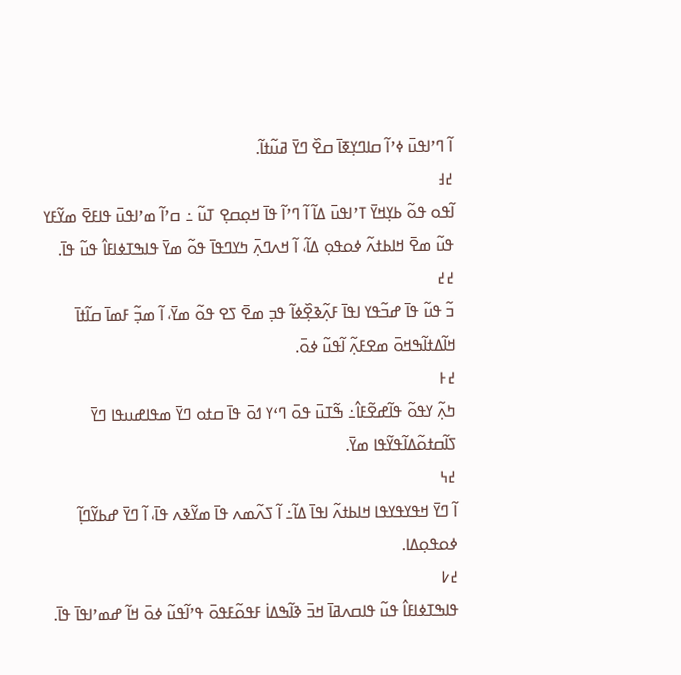ߊ߬ ߣߴߊߟߎ߫ ߦߴߊ߬ ߛߊߣߌ߲ߧߊ߫ ߛߐ߰ ߣߌ߫ ߥߎ߬ߙߊ߬.
߄߃
ߊ߬ߟߋ ߟߋ߬ ߕߌ߲ߞߌ߫ ߠߴߊߟߎ߫ ߡߊ߬ ߊ߬ ߣߴߊ߬ ߟߊ߫ ߞߋ߲ߛߐ߲ ߠߎ߬ ߸ ߛߴߊ߬ ߘߴߊߟߎ߫ ߟߊߓߐ߫ ߘߌ߬ߓߌ ߟߎ߬ ߘߐ߫ ߞߊߕߙߍ߬ ߦߋߟߋ߲ ߡߊ߬، ߊ߬ ߞߍߣߍ߲߫ ߤߌߣߟߊ߫ ߟߋ߬ ߘߌ߫ ߟߊߒߠߦߊߓߊ߮ ߟߎ߬ ߟߊ߫.
߄߄
ߏ߬ ߟߎ߬ ߟߊ߫ ߝߏ߬ߟߌ ߊߟߊ߫ ߓߍ߲߬ߢߐ߲߰ߦߊ߬ ߟߏ߲ ߘߐ߫ ߖߐ ߟߋ߬ ߘߌ߫، ߊ߬ ߘߏ߲߬ ߓߘߊ߫ ߛߊ߬ߙߊ߫ ߞߊ߬ߡߙߊ߬ߒߞߋ߫ ߘߐߓߍ߲߬ ߊ߬ߟߎ߬ ߦߋ߫.
߄߅
ߤߍ߲߬ ߌߟߋ߬ ߟߊ߬ߝߐ߬ߓߊ߮߸ ߒ߬ߠߎ߫ ߟߋ߫ ߣߵߌ ߗߋ߫ ߟߊ߫ ߛߙߋ ߣߌ߫ ߘߟߊߝߎߟߊ ߣߌ߫ ߖߊ߬ߛߙߋ߬ߡߊ߬ߟߌ߬ߟߊ ߘߌ߫.
߄߆
ߊ߬ ߣߌ߫ ߞߟߌߟߌߟߊ ߞߊߕߙߍ߬ ߊߟߊ߫ ߡߊ߬߸ ߊ߬ ߖߍ߬ߘߍ ߟߊ߫ ߘߌ߬ߢߍ ߟߊ߫، ߊ߬ ߣߌ߫ ߝߕߌ߬ߣߊ߲߬ ߦߋߟߋ߲ߡߊ.
߄߇
ߟߊߒߠߦߊߓߊ߮ ߟߎ߬ ߟߊߛߍߥߊ߫ ߞߏ߫ ߢߊ߬ߒߡߊ߭ ߓߟߋ߬ߓߟߋ߫ ߟߴߊ߬ߟߎ߬ ߦߋ߫ ߞߊ߬ ߝߘߴߊߟߊ߫ ߟߊ߫.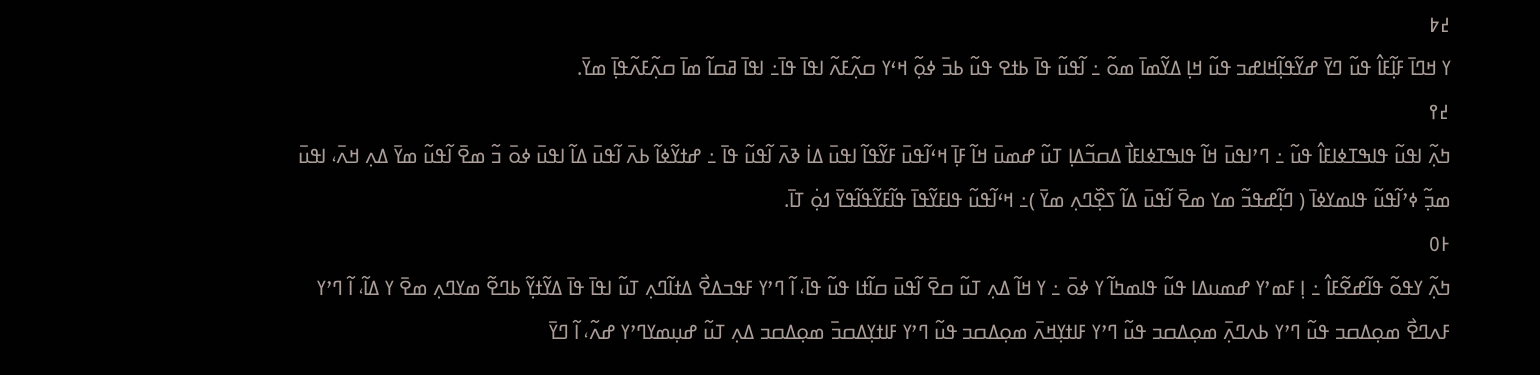߄߈
ߌ ߞߣߊ߫ ߓߊ߲߬ߓߊ߮ ߟߎ߬ ߣߌ߫ ߝߌ߬ߟߊ߲߬ߞߊߝߏ ߟߎ߬ ߞߊ߲ ߡߌ߬ߘߊ߫ ߘߋ߬ ߸ ߊ߬ߟߎ߬ ߟߊ߫ ߕߙߐ ߟߎ߬ ߕߏ߫ ߦߋ߲߬ ߞߵߌ ߛߍ߲߬ߓߍ߬ ߊߟߊ߫ ߟߊ߫߸ ߊߟߊ߫ ߥߛߊ߬ ߘߊ߫ ߛߍ߲߬ߓߍ߬ߟߊ߲߫ ߘߌ߫.
߄߉
ߤߍ߲߬ ߊߟߎ߬ ߟߊߒߠߦߊߓߊ߮ ߟߎ߬ ߸ ߣߴߊߟߎ߫ ߞߊ߬ ߟߊߒߠߦߊߓߊ߯ ߡߛߏ߬ߡߊ߲ ߠߎ߬ ߝߘߎ߫ ߞߊ߬ ߓߊ߲߫ ߞߵߊ߬ߟߎ߫ ߓߌ߬ߟߊ߬ ߊߟߎ߫ ߡߊ߭ ߢߍ߫ ߊ߬ߟߎ߬ ߟߊ߫ ߸ ߝߙߌ߬ߦߊ߬ ߕߍ߫ ߊ߬ߟߎ߫ ߡߊ߬ ߊߟߎ߫ ߦߋ߫ ߏ߬ ߘߐ߫ ߊ߬ߟߎ߬ ߘߌ߫ ߡߍ߲ ߞߍ߫، ߊߟߎ߫ ߘߏ߲߬ ߦߴߊ߬ߟߎ߬ ߟߊߘߌߦߊ߫ ( ߣߊ߲߬ߝߟߏ߬ ߘߌ ߘߐ߫ ߊ߬ߟߎ߫ ߡߊ߬ ߖߐ߲߰ߣߍ߲ ߘߌ߫ )߸ ߞߵߊ߬ߟߎ߬ ߟߊߓߌ߬ߟߊ߫ ߟߊ߬ߓߌ߬ߟߊ߬ߟߌ߫ ߗߋ߲߭ ߠߊ߫.
߅߀
ߤߍ߲߬ ߌߟߋ߬ ߟߊ߬ߝߐ߬ߓߊ߮ ߸ ߊ߲ ߓߘߴߌ ߝߘߎߡߊ ߟߎ߬ ߟߊߘߤߊ߬ ߌ ߦߋ߫ ߸ ߌ ߞߊ߬ ߡߍ߲ ߠߎ߬ ߛߐ߫ ߊ߬ߟߎ߫ ߛߊ߬ߙߊ ߟߎ߬ ߟߊ߫، ߊ߬ ߣߴߌ ߓߟߏߡߐ߯ ߡߙߊ߬ߣߍ߲ ߠߎ߬ ߊߟߊ߫ ߟߊ߫ ߡߌ߬ߙߌ߲߬ ߕߣߐ߬ ߘߌߣߍ߲ ߘߐ߫ ߌ ߡߊ߬، ߊ߬ ߣߴߌ ߓߍߣߐ߯ ߘߋ߲ߡߛߏ ߟߎ߬ ߣߴߌ ߕߍߣߍ߲߫ ߘߋ߲ߡߛߏ ߟߎ߬ ߣߴߌ ߓߊߙߌ߲ߞߍ߫ ߘߋ߲ߡߛߏ ߟߎ߬ ߣߴߌ ߓߊߙߌ߲ߡߛߏ߫ ߘߋ߲ߡߛߏ ߡߍ߲ ߠߎ߬ ߝߎ߲ߘߌߣߴߌ ߝߍ߬، ߊ߬ ߣߌ߫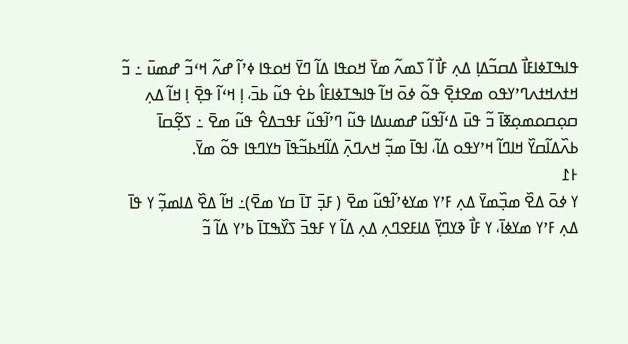ߟߊߒߠߦߊߓߊ߯ ߡߛߏ߬ߡߊ߲ ߡߍ߲ ߓߊ߯ ߊ߬ ߖߘߍ߬ ߘߌ߫ ߞߋߟߊ ߡߊ߬ ߣߌ߫ ߞߋߟߊ ߦߴߊ߬ ߝߍ߬ ߞߵߏ߬ ߝߘߎ߫ ߸ ߏ߬ ߞߙߍߞߙߍߣߴߌߟߋ ߘߐߙߐ߲߫ ߟߋ߬ ߦߋ߫ ߞߊ߬ ߟߊߒߠߦߊߓߊ߮ ߕߐ߭ ߟߎ߬ ߕߏ߫، ߊ߲ ߞߵߊ߬ ߟߐ߲߫ ߊ߲ ߞߊ߬ ߡߍ߲ ߛߋ߲ߛߋߘߋ߲ߧߊ߫ ߏ߬ ߟߎ߫ ߡߵߊ߬ߟߎ߬ ߝߘߎߡߊ ߟߎ߬ ߣߴߊ߬ߟߎ߬ ߓߟߏߡߐ߮ ߟߎ߬ ߘߐ߫ ߸ ߖߐ߲߬ߛߊ߫ ߕߍ߰ߡߊ߬ߛߌ߰ ߞߊߣߊ߬ ߞߴߌߟߋ ߡߊ߬، ߊߟߊ߫ ߘߏ߲߬ ߞߍߣߍ߲߫ ߡߊ߬ߞߕߏ߬ߟߊ߫ ߤߌߣߟߊ ߟߋ߬ ߘߌ߫.
߅߁
ߌ ߦߋ߫ ߡߐ߰ ߘߏ߲߰ߘߌ߫ ߡߍ߲ ߓߴߌ ߘߌߦߴߊ߬ߟߎ߬ ߘߐ߫ ( ߓߏ߲߫ ߠߊ߫ ߛߌ ߘߐ߫)߸ ߞߊ߬ ߡߐ߰ ߡߊߘߏ߲߬ ߌ ߟߊ߫ ߡߍ߲ ߓߴߌ ߘߌߦߊ߫، ߌ ߓߊ߯ ߢߌߣߌ߲߫ ߡߊߓߐߣߍ߲ ߡߍ߲ ߡߊ߬ ߌ ߓߟߏ߫ ߖߌ߰ߒߠߊ߫ ߕߴߌ ߡߊ߬ ߏ߬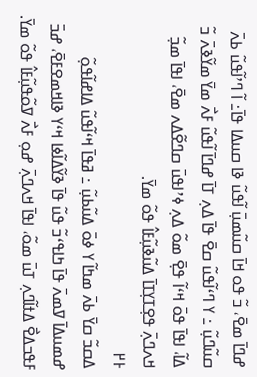ߝߣߊ߫ ߘߐ߫، ߏ߬ ߟߋ ߞߊ߫ ߛߎ߬ߘߎ߲߫ ߊ߬ߟߎ߬ ߢߊ ߛߎߡߊ ߟߊ߫߸ ߊ߬ ߣߴߊ߬ߟߎ߬ ߕߍ߫ ߛߎ߬ߣߎ߲߬ ߸ ߌ ߣߵߊ߬ߟߎ߬ ߛߐ߫ ߟߊ߫ ߡߍ߲ ߠߊ߫ ߝߣߊ߫ ߊ߬ߟߎ߬ ߓߍ߯ ߘߌ߫ ߘߌ߬ߢߍ߫ ߏ߬ ߡߊ߬، ߊߟߊ߫ ߟߋ߫ ߞߵߊ߬ ߟߐ߲߫ ߘߋ߬ ߡߍ߲ ߦߴߊߟߎ߫ ߛߣߐ߬ߡߍ ߘߐ߫، ߊߟߊ߫ ߘߏ߲߬ ߞߍߣߍ߲߫ ߟߐ߲ߠߌ߲ߠߊ߫ ߡߎ߬ߢߎ߲߬ߓߊ߮ ߟߋ߬ ߘߌ߫.
߅߂
ߡߛߏ߬ ߛߌ߫ ߕߍ߫ ߘߤߊ߬ ߌ ߦߋ߫ ߡߎ߬ߕߎ߲߬ ߸ ߥߟߊ߫ ߞߵߊ߬ߟߎ߬ ߡߊߝߊ߬ߟߋ߲߬ ߝߘߎߡߊ߫ ߜߘߍ߫ ߟߊ߫ ߤߊߟߵߏ߬ ߟߎ߬ ߟߊ߫ ߢߌ߬ߡߊ߬ߦߊ ߞߵߌ ߢߊߞߘߐߓߐ߫، ߝߏ߫ ߓߟߏߡߐ߯ ߡߙߊ߬ߣߍ߲ ߠߎ߫ ߘߋ߬، ߊߟߊ߫ ߞߍߣߍ߲߫ ߝߋ߲ ߓߍ߯ ߜߋ߬ߟߎ߲߬ߓߊ߮ ߟߋ߬ ߘߌ߫.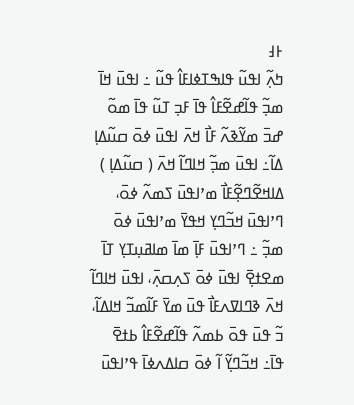߅߃
ߤߍ߲߬ ߊߟߎ߬ ߟߊߒߠߦߊߓߊ߮ ߟߎ߬ ߸ ߊߟߎ߫ ߞߊ߫ ߘߏ߲߬ ߟߊ߬ߝߐ߬ߓߊ߮ ߟߊ߫ ߓߏ߲ ߠߎ߬ ߟߊ߫ ߘߋ߬ ߝߏ߫ ߘߌ߬ߢߍ߬ ߓߊ߯ ߞߍ߫ ߊߟߎ߫ ߦߋ߫ ߛߎ߬ߡߊ߲ ߡߊ߬߸ ߊߟߎ߫ ߘߏ߲߬ ߞߊߣߊ߬ ߞߍ߫ ( ߛߎ߬ߡߊ߲ ) ߡߊߞߐ߬ߣߐ߲߬ߓߊ߯ ߘߴߊߟߎ߫ ߖߘߍ߬ ߦߋ߫، ߣߴߊߟߎ߫ ߞߏ߬ߣߌ߲ ߞߟߌ߫ ߘߴߊߟߎ߫ ߦߋ߫ ߘߏ߲߬ ߸ ߣߴߊߟߎ߫ ߓߊ߲߫ ߘߊ߫ ߘߊߥߎ߲ߠߌ߲ ߠߊ߫ ߘߐߙߐ߲߫ ߊߟߎ߫ ߦߋ߫ ߖߍ߲ߛߍ߲߫، ߊߟߎ߫ ߞߊߣߊ߬ ߞߍ߫ ߢߣߊߜߍߓߊ߯ ߟߎ߫ ߘߌ߫ ߓߊ߬ߘߏ߬ ߞߊߡߊ߬، ߏ߬ ߟߎ߫ ߟߋ߫ ߕߘߍ߬ ߟߊ߬ߝߐ߬ߓߊ߮ ߕߙߐ߫ ߟߊ߫߸ ߞߏ߬ߣߌ߲߬ ߊ߬ ߦߋ߫ ߛߊߡߍߦߊ߫ ߟߴߊߟߎ߫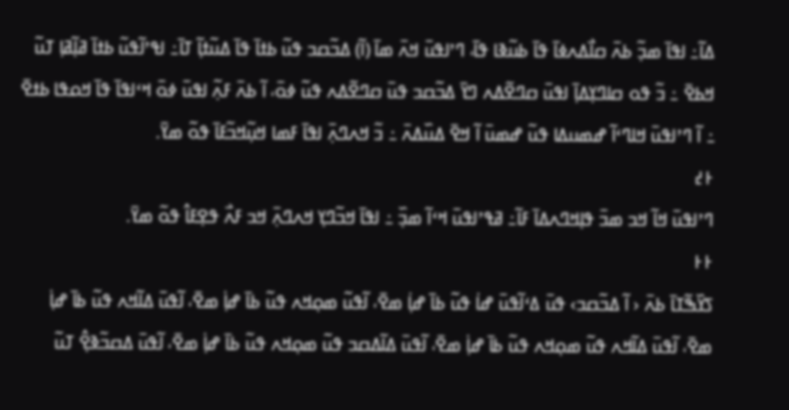ߡߊ߬߸ ߊߟߊ߫ ߘߏ߲߬ ߕߍ߫ ߛߊ߯ߡߍߦߊ߫ ߟߊ߫ ߕߎ߬ߢߊ ߟߊ߫، ߣߴߊߟߎ߫ ߞߍ߫ ߘߊ߫ (ߊ߬) ߡߏ߬ߛߏ ߟߎ߬ ߕߙߊ߫ ߟߊ߫ ߡߎ߬ߙߊ߲߬ ߠߊ߫߸ ߊߟߴߊ߬ߟߎ߬ ߕߙߊ߫ ߥߊ߲߬ߥߊ߲ ߠߎ߬ ߞߕߐ߫ ߸ ߏ߬ ߟߋ ߛߊߣߌ߲ߡߊ߲߫ ߊߟߎ߫ ߛߣߐ߬ߡߍ ߣߌ߫ ߡߏ߬ߛߏ ߟߎ߫ ߛߣߐ߬ߡߍ ߟߎ߬ ߦߋ߫، ߊ߬ ߕߍ߫ ߓߍ߲߬ ߊߟߎ߫ ߦߋ߫ ߞߵߊߟߊ߫ ߟߊ߫ ߞߋߟߊ ߕߙߐ߫ ߸ ߊ߬ ߣߴߊߟߎ߫ ߞߊߣߵߊ߬ ߝߘߎߡߊ ߟߎ߬ ߝߘߎ߫ ߊ߬ ߞߐ߫ ߡߎ߰ߡߍ߫ ߸ ߏ߬ ߞߍߣߍ߲߫ ߊߟߊ߫ ߓߘߊ ߞߎ߲߬ߞߏ߬ߓߊ߫ ߟߋ߬ ߘߌ߫.
߅߄
ߣߴߊߟߎ߫ ߞߊ߬ ߞߏ ߘߏ߫ ߟߊ߲ߞߣߍߡߊ߫ ߓߊ߬߸ ߥߟߴߊߟߎ߫ ߞߵߊ߬ ߘߏ߲߰ ߸ ߊߟߊ߫ ߞߏ߬ߣߌ߲ ߞߍߣߍ߲߫ ߞߏ ߓߍ߯ ߟߐ߲ߓߊ߮ ߟߋ߬ ߘߌ߫.
߅߅
ߖߌ߰ߒ߬ߠߊ߫ ߕߍ߫ ‹ ߊ߬ ߡߏ߬ߛߏ› ߟߎ߫ ߡߵߊ߬ߟߎ߫ ߝߊ߭ ߟߎ߬ ߕߊ߫ ߝߊ߲߭ ߘߐ߫، ߊ߬ߟߎ߬ ߘߋ߲ߞߍ ߟߎ߬ ߕߊ߫ ߝߊ߲߭ ߘߐ߫، ߊ߬ߟߎ߫ ߡߊ߬ߞߍ ߟߎ߬ ߕߊ߫ ߝߊ߲߭ ߘߐ߫، ߊ߬ߟߎ߫ ߡߊ߬ߞߍ ߟߎ߬ ߘߋ߲ߞߍ ߟߎ߬ ߕߊ߫ ߝߊ߲߭ ߘߐ߫، ߊ߬ߟߎ߫ ߡߊ߬ߡߛߏ ߟߎ߬ ߘߋ߲ߞߍ ߟߎ߬ ߕߊ߫ ߝߊ߲߭ ߘߐ߫، ߊ߬ߟߎ߫ ߡߛߏ߬ߢߐ߲߮ ߠߎ߬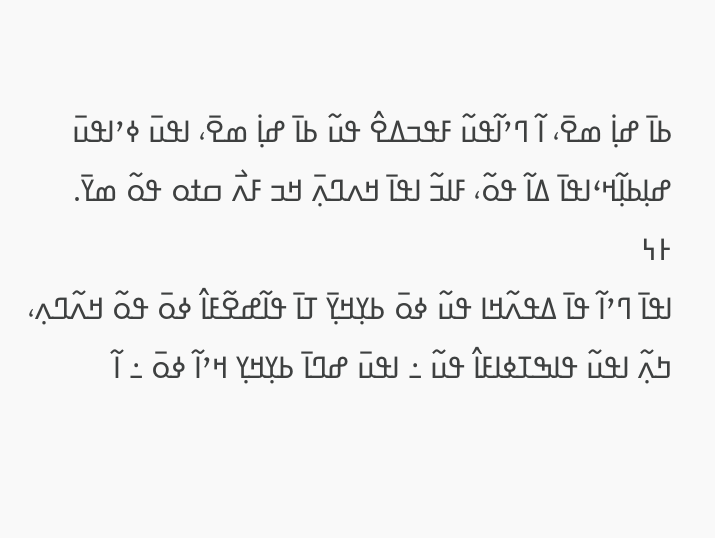ߕߊ߫ ߝߊ߲߭ ߘߐ߫، ߊ߬ ߣߴߊ߬ߟߎ߬ ߓߟߏߡߐ߮ ߟߎ߬ ߕߊ߫ ߝߊ߲߭ ߘߐ߫، ߊߟߎ߫ ߦߴߊߟߎ߫ ߝߊ߲ߕߊ߲߬ߞߵߊߟߊ߫ ߡߊ߬ ߟߋ߬، ߓߊߏ߬ ߊߟߊ߫ ߞߍߣߍ߲߫ ߞߏ ߓߍ߯ ߛߙߋ ߟߋ߬ ߘߌ߫.
߅߆
ߊߟߊ߫ ߣߴߊ߬ ߟߊ߫ ߡߟߍ߬ߞߊ ߟߎ߬ ߦߋ߫ ߕߌ߲ߞߌ߲߫ ߠߊ߫ ߟߊ߬ߝߐ߬ߓߊ߮ ߦߋ߫ ߟߋ߬ ߞߍ߬ߣߍ߲، ߤߍ߲߬ ߊߟߎ߬ ߟߊߒߠߦߊߓߊ߮ ߟߎ߬ ߸ ߊߟߎ߫ ߝߣߊ߫ ߕߌ߲ߞߌ߲ ߞߴߊ߬ ߦߋ߫ ߸ ߊ߬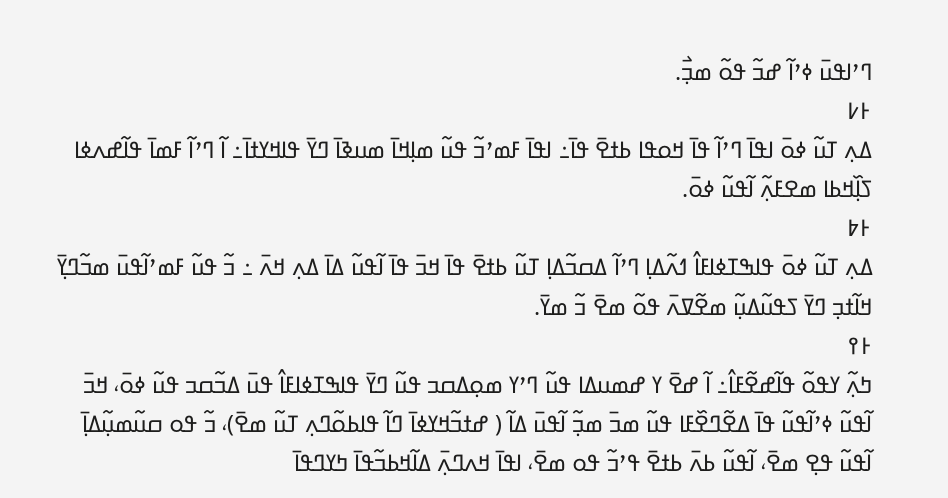ߣߴߊߟߎ߫ ߦߴߊ߬ ߝߏ߬ ߟߋ߬ ߘߏ߲߯.
߅߇
ߡߍ߲ ߠߎ߬ ߦߋ߫ ߊߟߊ߫ ߣߴߊ߬ ߟߊ߫ ߞߋߟߊ ߕߙߐ߫ ߟߊ߫߸ ߊߟߊ߫ ߓߘߴߏ߬ ߟߎ߬ ߘߊ߲ߞߊ߫ ߘߎߢߊ߫ ߣߌ߫ ߟߊߞߌߙߊ߫߸ ߊ߬ ߣߴߊ߬ ߓߘߊ߫ ߟߊ߬ߝߍߦߊ ߖߊ߲߰ߞߕߊ ߘߐߓߍ߲߬ ߊ߬ߟߎ߬ ߦߋ߫.
߅߈
ߡߍ߲ ߠߎ߬ ߦߋ߫ ߟߊߒߠߦߊߓߊ߮ ߗߍ߬ߡߊ߲ ߣߴߊ߬ ߡߛߏ߬ߡߊ߲ ߠߎ߬ ߕߙߐ߫ ߟߊ߫ ߞߏ߫ ߟߊ߫ ߊ߬ߟߎ߬ ߡߊ߫ ߡߍ߲ ߞߍ߫ ߸ ߏ߬ ߟߎ߬ ߓߘߴߊ߬ߟߎ߫ ߘߏ߬ߣߌ߲߫ ߞߊ߬ߙߏ߲ ߣߌ߫ ߖߟߎ߬ߡߎ߲߬ ߘߐ߬ߜߍ߫ ߟߋ߬ ߘߐ߫ ߏ߬ ߘߌ߫.
߅߉
ߤߍ߲߬ ߌߟߋ߬ ߟߊ߬ߝߐ߬ߓߊ߮߸ ߊ߬ ߝߐ߫ ߌ ߝߘߎߡߊ ߟߎ߬ ߣߴߌ ߘߋ߲ߡߛߏ ߟߎ߬ ߣߌ߫ ߟߊߒߠߦߊߓߊ߮ ߟߎ߫ ߡߏ߬ߛߏ ߟߎ߬ ߦߋ߫، ߞߏ߫ ߊ߬ߟߎ߬ ߦߴߊ߬ߟߎ߬ ߟߊ߫ ߡߐ߬ߣߐ߰ߓߊ ߟߎ߬ ߘߏ߫ ߘߏ߲߬ ߊ߬ߟߎ߫ ߡߊ߬ ( ߝߙߏ߬ߞߌߦߊ߫ ߣߊ߬ ߟߊߕߋ߬ߣߍ߲ ߠߎ߬ ߘߐ߫)، ߏ߬ ߟߋ ߛߎ߬ߘߎ߲߬ߡߊ߲߫ ߊ߬ߟߎ߬ ߟߐ߲ ߘߐ߫، ߊ߬ߟߎ߬ ߕߍ߫ ߕߙߐ߫ ߟߴߏ߬ ߟߋ ߘߐ߫، ߊߟߊ߫ ߞߍߣߍ߲߫ ߡߊ߬ߞߕߏ߬ߟߊ߫ ߤߌߣߟߊ߫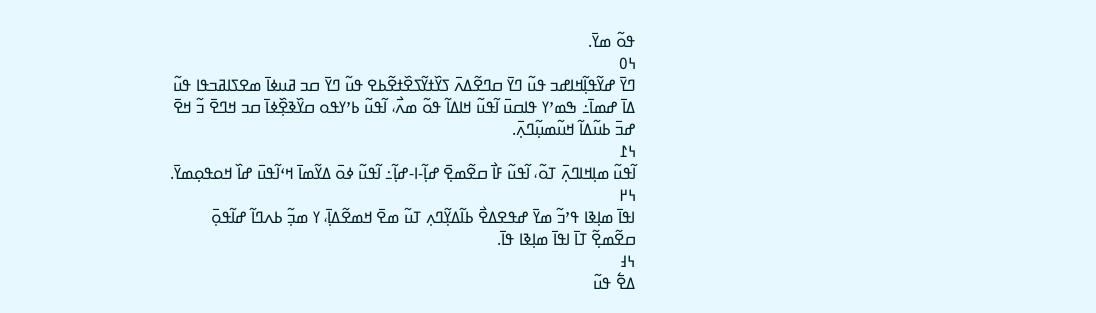ߟߋ߬ ߘߌ߫.
߆߀
ߣߌ߫ ߝߌ߬ߟߊ߲߬ߞߊߝߏ ߟߎ߬ ߣߌ߫ ߛߣߐ߬ߡߍ߫ ߖߌ߰ߙߌ߬ߖߐ߰ߙߐ߬ߕߐ ߟߎ߬ ߣߌ߫ ߛߏ ߥߎߦߊ߫ ߘߐߖߊߥߏߟߊ ߟߎ߬ ߡߊ߫ ߝߘߊ߫߸ ߒߘߴߌ ߟߊߛߎ߫ ߊ߬ߟߎ߬ ߞߊߡߊ߬ ߟߋ߬ ߘߍ߯، ߊ߬ߟߎ߬ ߕߴߌߟߋ ߛߌ߰ߢߐ߲߰ߦߊ߫ ߛߏ ߞߣߐ߫ ߏ߬ ߞߐ߫ ߝߏ߫ ߕߎ߬ߡߊ߬ ߞߎ߬ߘߎ߲߬ߣߍ߲߫.
߆߁
ߊ߬ߟߎ߬ ߘߊ߲ߞߊߣߍ߲߫ ߠߋ߬، ߊ߬ߟߎ߬ ߓߊ߯ ߛߐ߬ߘߐ߲߫ ߝߊ߲߬-ߊ-ߝߊ߲߬߸ ߊ߬ߟߎ߬ ߦߋ߫ ߡߌ߬ߘߊ߫ ߞߵߊ߬ߟߎ߫ ߝߊ߰ ߞߋߟߋ߲ߘߌ߫.
߆߂
ߊߟߊ߫ ߘߊ߲ߢߊ ߟߴߏ߬ ߘߌ߫ ߝߟߐߡߐ߯ ߕߊ߬ߡߌ߲߬ߣߍ߲ ߠߎ߬ ߘߐ߫ ߞߘߐ߬ߡߊ߲߫، ߌ ߘߏ߲߬ ߕߍߣߊ߬ ߝߊ߬ߟߋ߲߫ ߛߐ߬ߘߐ߲߬ ߠߊ߫ ߊߟߊ߫ ߘߊ߲ߢߊ ߟߊ߫.
߆߃
ߡߐ߱ ߟߎ߬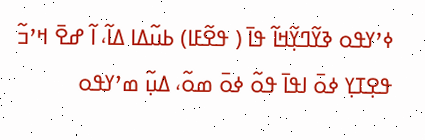ߦߴߌߟߋ ߢߌ߬ߣߌ߲߬ߞߊ߬ ߟߊ߫ ( ߟߐ߬ߓߊ) ߕߎ߬ߡߊ ߡߊ߬، ߊ߬ ߝߐ߫ ߞߴߏ߬ ߟߐ߲ߠߌ߲ ߦߋ߫ ߊߟߊ߫ ߟߋ߬ ߦߋ߫ ߘߋ߬، ߡߎ߲߬ ߘߴߌߟߋ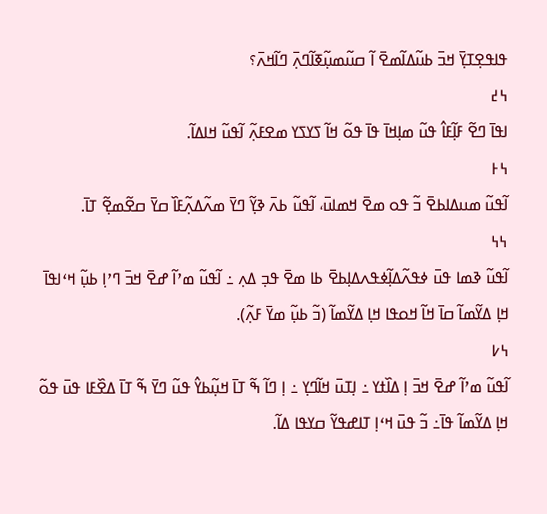ߟߊߟߐ߲ߠߌ߲߫ ߞߏ߫ ߕߎ߬ߡߊ߬ߘߐ߫ ߊ߬ ߛߎ߬ߘߎ߲߬ߧߊ߬ߣߍ߲߫ ߣߊ߬ߞߍ߫؟
߆߄
ߊߟߊ߫ ߣߐ߬ ߓߊ߲߬ߓߊ߮ ߟߎ߬ ߘߊ߲ߞߊ߫ ߟߊ߫ ߟߋ߬ ߞߊ߬ ߖߌߖߌ ߘߐߓߍ߲߬ ߊ߬ߟߎ߬ ߞߊߡߊ߬.
߆߅
ߊ߬ߟߎ߬ ߘߎߡߊߕߐ߫ ߏ߬ ߟߋ ߘߐ߫ ߞߘߊߎ߫، ߊ߬ߟߎ߬ ߕߍ߫ ߢߌ߲߬ ߣߌ߫ ߘߍ߬ߡߍ߲߬ߓߊ߰ ߛߌ߫ ߛߐ߬ߘߐ߲߬ ߠߊ߫.
߆߆
ߊ߬ߟߎ߬ ߢߘߊ ߟߎ߫ ߦߟߍ߬ߡߊ߲߬ߦߟߍߡߊ߲ߕߐ߫ ߕߊ ߘߐ߫ ߟߏ߲ ߡߍ߲ ߸ ߊ߬ߟߎ߬ ߘߴߊ߬ ߝߐ߫ ߞߏ߫ ߣߴߊ߲ ߕߎ߲߬ ߞߵߊߟߊ߫ ߞߊ߲ ߡߌ߬ߘߊ߬ ߛߊ߫ ߞߊ߬ ߞߋߟߊ ߞߊ߲ ߡߌ߬ߘߊ߬ (ߏ߬ ߕߎ߲߬ ߘߌ߫ ߓߍ߲߬).
߆߇
ߊ߬ߟߎ߬ ߘߴߊ߬ ߝߐ߫ ߞߏ߫ ߊ߲ ߡߊ߰ߙߌ ߸ ߊ߲ߠߎ߫ ߞߊ߬ߣߌ߲ ߸ ߊ߲ ߣߊ߬ ߒ߬ ߠߊ߫ ߞߎ߲߬ߕߌ߮ ߟߎ߬ ߣߌ߫ ߒ߬ ߠߊ߫ ߡߐ߰ߓߊ ߟߎ߫ ߟߋ߬ ߞߊ߲ ߡߌ߬ߘߊ߬ ߟߊ߫߸ ߏ߬ ߟߎ߫ ߞߵߊ߲ ߠߊߝߟߌ߬ ߛߌߟߊ ߡߊ߬.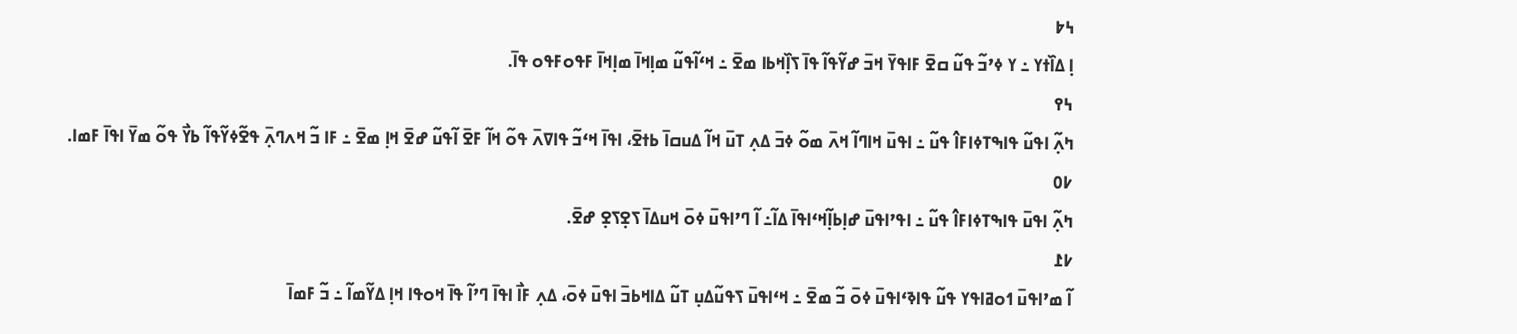߆߈
ߊ߲ ߡߊ߰ߙߌ ߸ ߌ ߦߴߏ߬ ߟߎ߬ ߛߐ߫ ߓߊߟߌ߫ ߞߏ߫ ߝߌ߬ߟߊ߬ ߟߊ߫ ߖߊ߲߰ߞߕߊ ߘߐ߫ ߸ ߞߵߊ߬ߟߎ߬ ߘߊ߲ߞߊ߫ ߘߊ߲ߞߊ߫ ߓߟߋߓߟߋ ߟߊ߫.
߆߉
ߤߍ߲߬ ߊߟߎ߬ ߟߊߒߠߦߊߓߊ߮ ߟߎ߬ ߸ ߊߟߎ߫ ߞߊߣߊ߬ ߞߍ߫ ߘߋ߬ ߦߏ߫ ߡߍ߲ ߠߎ߫ ߞߊ߬ ߡߎߛߊ߫ ߕߙߐ߫، ߊߟߊ߫ ߞߵߏ߬ ߟߊߜߍ߫ ߟߋ߬ ߞߊ߬ ߓߐ߫ ߊ߬ߟߎ߬ ߝߐ߫ ߞߊ߲ ߘߐ߫ ߸ ߓߊ ߏ߬ ߞߍߣߍ߲߫ ߟߐ߬ߦߌ߬ߟߊ߬ ߕߌ߯ ߟߋ߬ ߘߌ߫ ߊߟߊ߫ ߓߘߊ.
߇߀
ߤߍ߲߬ ߊߟߎ߫ ߟߊߒߠߦߊߓߊ߮ ߟߎ߬ ߸ ߊߟߴߊߟߎ߫ ߝߊ߲ߕߊ߲߬ߞߵߊߟߊ߫ ߡߊ߬߸ ߊ߬ ߣߴߊߟߎ߫ ߦߋ߫ ߞߎߡߊ߫ ߖߐ߲ߖߐ߲ ߝߐ߫.
߇߁
ߊ߬ ߘߴߊߟߎ߫ ߗߋߥߊߟߌ ߟߎ߬ ߟߊߢߵߊߟߎ߫ ߦߋ߫ ߏ߬ ߘߐ߫ ߸ ߞߵߊߟߎ߫ ߖߟߎ߬ߡߎ߲ ߠߎ߬ ߡߊߞߕߏ߫ ߊߟߎ߫ ߦߋ߫، ߡߍ߲ ߓߊ߯ ߊߟߊ߫ ߣߴߊ߬ ߟߊ߫ ߞߋߟߊ ߞߊ߲ ߡߌ߬ߘߊ߬ ߸ ߏ߬ ߓߘߊ߫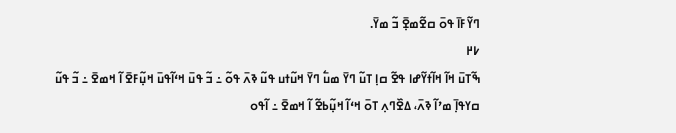ߣߌ߬ߓߊ߫ ߟߋ߫ ߛߐ߬ߘߐ߲߫ ߏ߬ ߘߌ߫.
߇߂
ߒ߬ߠߎ߫ ߞߊ߬ ߞߊ߬ߙߌ߬ߝߊ ߟߐ߬ ߛߊ߲ ߠߎ߬ ߣߌ߫ ߘߎ߱ ߣߌ߫ ߞߎ߬ߙߎ ߟߎ߬ ߢߍ߫ ߟߋ߬ ߸ ߏ߬ ߟߎ߫ ߞߵߊ߬ߟߎ߫ ߞߎ߲߬ߓߐ߫ ߊ߬ ߞߘߐ߫ ߸ ߏ߬ ߟߎ߬ ߛߌߟߊ߲߫ ߘߴߊ߬ ߢߍ߫، ߡߐ߰ߣߍ߲ ߠߋ߫ ߞߵߊ߬ ߞߎ߲߬ߕߐ߬ ߊ߬ ߞߘߐ߫ ߸ ߊ߬ߟߋ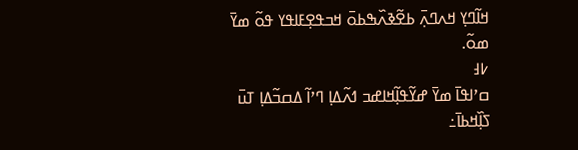ߞߊ߬ߣߌ߲ ߞߍߣߍ߲߫ ߕߐ߬ߢߍ߰ߒߕߋ߫ ߞߏߟߐ߲ߓߊߟߌ ߟߋ߬ ߘߌ߫ ߘߋ߬.
߇߃
ߛߴߊߟߊ߫ ߘߌ߫ ߝߌ߬ߟߊ߲߬ߞߊߝߏ ߗߍ߬ߡߊ߲ ߣߴߊ߬ ߡߛߏ߬ߡߊ߲ ߠߎ߫ ߖߊ߲߰ߞߕߊ߫߸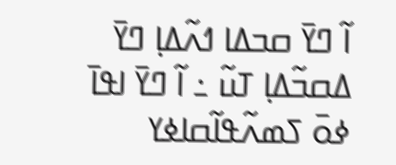ߊ߬ ߣߌ߫ ߛߏߡߊ ߗߍ߬ߡߊ߲ ߣߌ߫ ߡߛߏ߬ߡߊ߲ ߠߎ߬ ߸ ߊ߬ ߣߌ߫ ߊߟߊ߫ ߦߋ߫ ߖߘߍ߬ߟߊ߬ߛߊߦߌ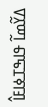ߡߌ߬ߘߊ߬ ߟߊߒߠߦߊߓߊ߮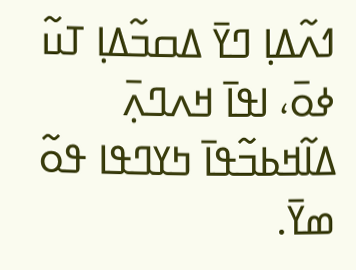ߗߍ߬ߡߊ߲ ߣߌ߫ ߡߛߏ߬ߡߊ߲ ߠߎ߬ ߦߋ߫، ߊߟߊ߫ ߞߍߣߍ߲߫ ߡߊ߬ߞߕߏ߬ߟߊ߫ ߤߌߣߟߊ ߟߋ߬ ߘߌ߫.